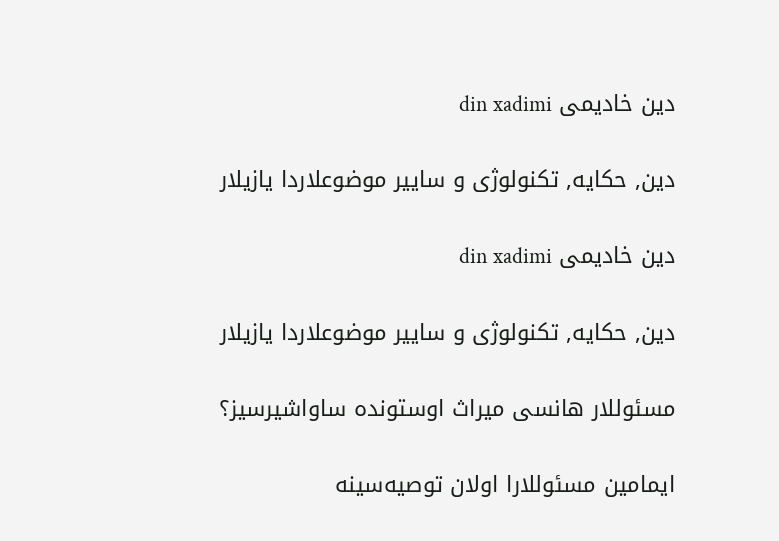دین خادیمی din xadimi

دین, حکایه, تکنولوژی و ساییر موضوعلاردا یازیلار

دین خادیمی din xadimi

دین, حکایه, تکنولوژی و ساییر موضوعلاردا یازیلار

مسئوللار هانسی میراث اوستونده ساواشیرسیز؟

ایمامین مسئوللارا اولان توصیه‌سینه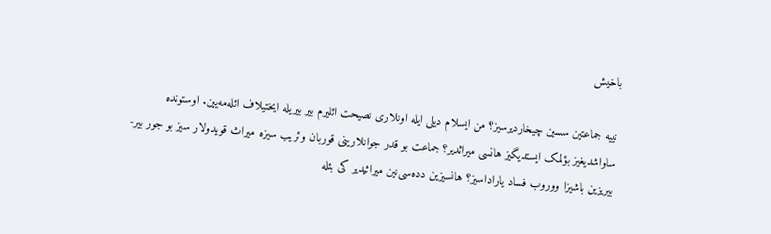باخیش

نییه جماعتین سسین چیخاردیرسیز؟ من ایسلام دیلی ایله اونلاری نصیحت ائلیرم بیر بیریله ایختیلاف ائله‌مه‌یین. اوستونده ساواشدیغیز بؤلمک ایستدیگیز هانسی میراثدیر؟ جماعت بو قدر جوانلارینی قوربان وئریب سیزه میراث قویدولار سیز بو جور بیر-بیریزین باشیزا ووروب فساد یاراداسیز؟ هانسیزین دده‌سی‌نین میراثیدیر کی بئله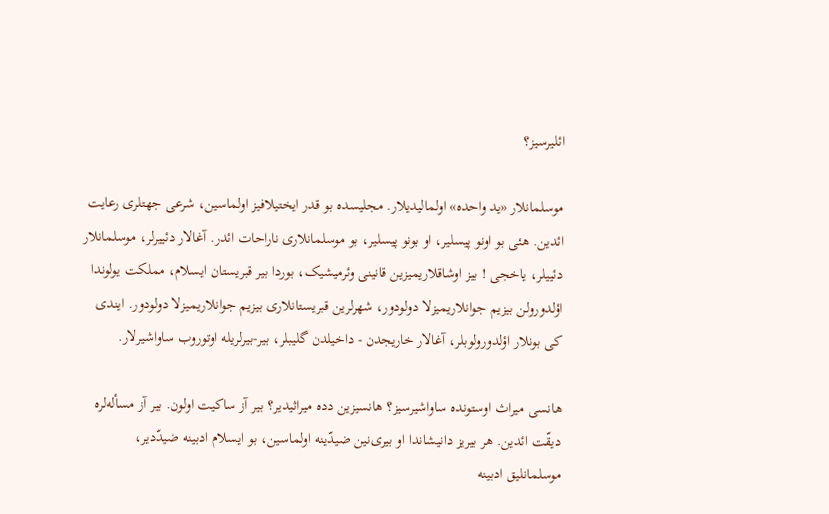ائلیرسیز؟

موسلمانلار «ید واحده» اولمالیدیلار. مجلیسده بو قدر ایختیلافیز اولماسین، شرعی جهتلری رعایت ائدین. هئی بو اونو پیسلیر، او بونو پیسلیر، بو موسلمانلاری ناراحات ائدر. آغالار دئییرلر، موسلمانلار دئییلر، یاخجی ! بیز اوشاقلاریمیزین قانینی وئرمیشیک، بوردا بیر قبریستان ایسلام، مملکت یولوندا اؤلدورولن بیزیم جوانلاریمیزلا دولودور، شهرلرین قبریستانلاری بیزیم جوانلاریمیزلا دولودور. ایندی کی بونلار اؤلدورولوبلر، آغالار خاریجدن - داخیلدن گلیبلر، بیر-بیرلریله اوتوروب ساواشیرلار.

هانسی میراث اوستونده ساواشیرسیز؟ هانسیزین دده میراثیدیر؟ بیر آز ساکیت اولون. بیر آز مسأله‌لره دیقّت ائدین. هر بیریز دانیشاندا او بیری‌نین ضیدّینه اولماسین، بو ایسلام ادبینه ضیدّدیر، موسلمانلیق ادبینه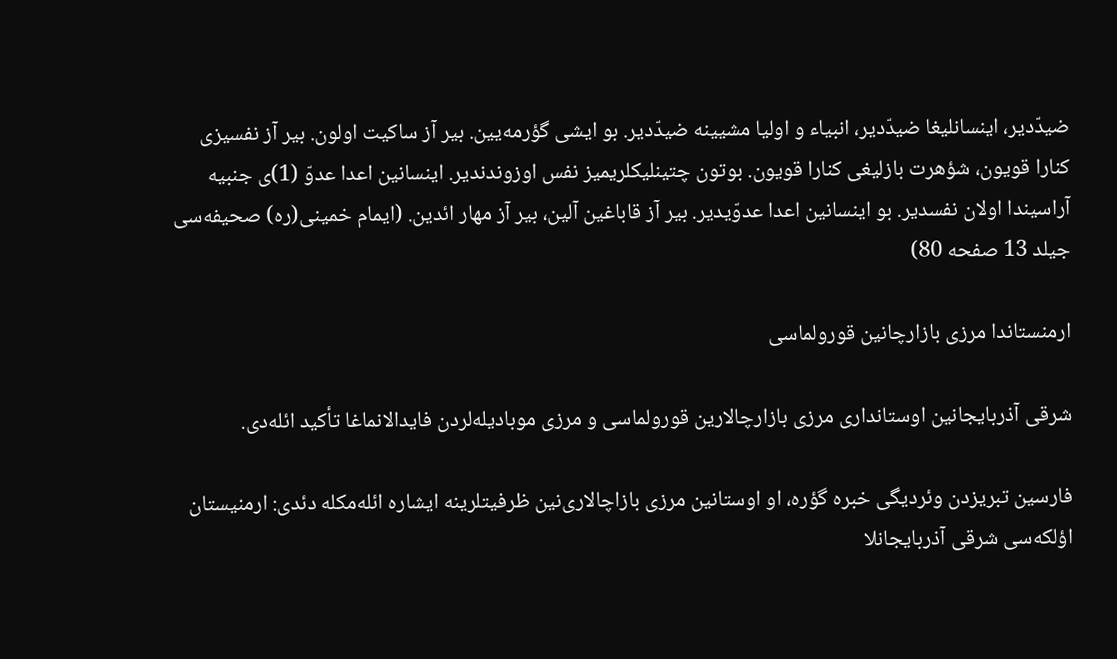ضیدّدیر، اینسانلیغا ضیدّدیر، انبیاء و اولیا مشیینه ضیدّدیر. بو ایشی گؤرمه‌یین. بیر آز ساکیت اولون. بیر آز نفسیزی کنارا قویون، شؤهرت بازلیغی کنارا قویون. بوتون چتینلیکلریمیز نفس اوزوندندیر. اینسانین اعدا عدوّ (1)ی جنبیه آراسیندا اولان نفسدیر. بو اینسانین اعدا عدوّیدیر. بیر آز قاباغین آلین، بیر آز مهار ائدین. (ایمام خمینی(ره) صحیفه‌سی جیلد 13 صفحه 80)

ارمنستاندا مرزی بازارچانین قورولماسی

شرقی آذربایجانین اوستانداری مرزی بازارچالارین قورولماسی و مرزی موبادیله‌لردن فایدالانماغا تأکید ائله‌دی.

فارسین تبریزدن وئردیگی خبره گؤره، او اوستانین مرزی بازاچالاری‌نین ظرفیتلرینه ایشاره ائله‌مکله دئدی: ارمنیستان اؤلکه‌سی شرقی آذربایجانلا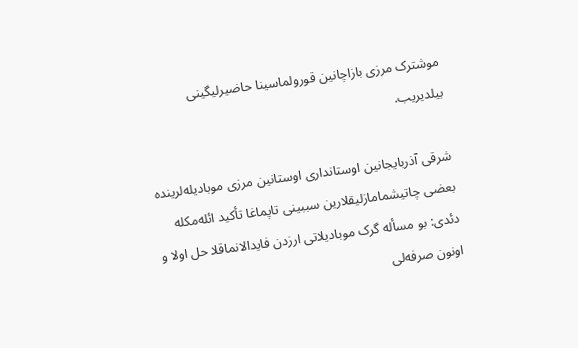موشترک مرزی بازاچانین قورولماسینا حاضیرلیگینی بیلدیریب.

شرقی آذربایجانین اوستانداری اوستانین مرزی موبادیله‌لرینده بعضی چاتیشمامازلیقلارین سببینی تاپماغا تأکید ائله‌مکله دئدی: بو مسأله گرک موبادیلاتی ارزدن فایدالانماقلا حل اولا و اونون صرفه‌لی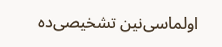اولماسی‌نین تشخیصی‌ده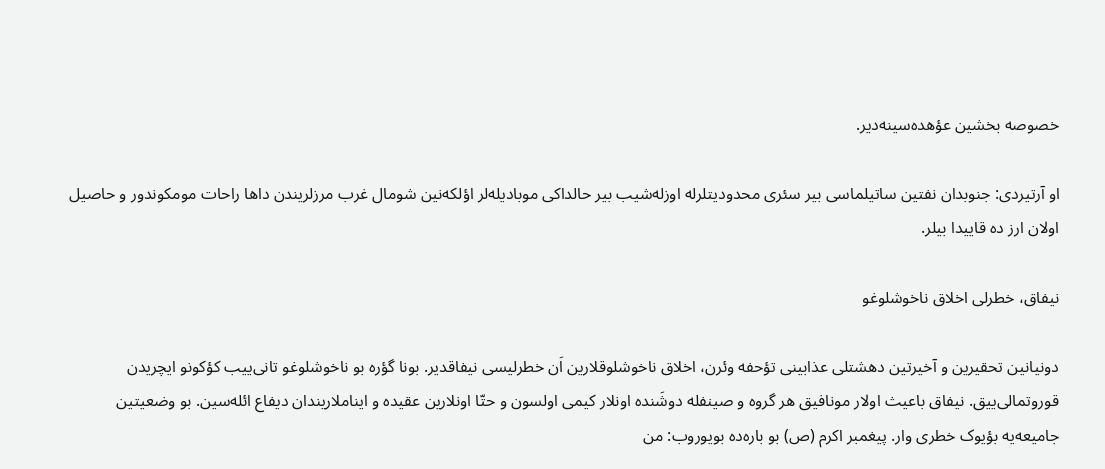خصوصه بخشین عؤهده‌سینه‌دیر.

او آرتیردی: جنوبدان نفتین ساتیلماسی بیر سئری محدودیتلرله اوزله‌شیب بیر حالداکی موبادیله‌لر اؤلکه‌نین شومال غرب مرزلریندن داها راحات مومکوندور و حاصیل اولان ارز ده قاییدا بیلر.

نیفاق، خطرلی اخلاق ناخوشلوغو

دونیانین تحقیرین و آخیرتین دهشتلی عذابینی تؤحفه وئرن، اخلاق ناخوشلوقلارین اَن خطرلیسی نیفاقدیر. بونا گؤره بو ناخوشلوغو تانی‌ییب کؤکونو ایچریدن قوروتمالی‌ییق. نیفاق باعیث اولار مونافیق هر گروه و صینفله دوشَنده اونلار کیمی اولسون و حتّا اونلارین عقیده و ایناملاریندان دیفاع ائله‌سین. بو وضعیتین جامیعه‌یه بؤیوک خطری وار. پیغمبر اکرم (ص) بو باره‌ده بویوروب: من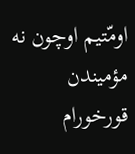اومّتیم اوچون نه مؤمیندن قورخورام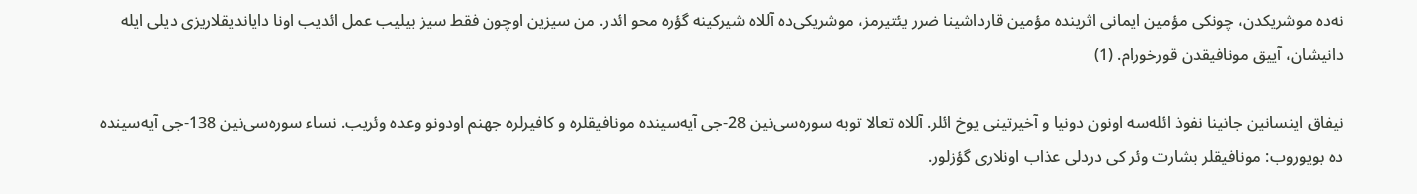نه‌ده موشریکدن، چونکی مؤمین ایمانی اثرینده مؤمین قارداشینا ضرر یئتیرمز، موشریکی‌ده آللاه شیرکینه گؤره محو ائدر. من سیزین اوچون فقط سیز بیلیب عمل ائدیب اونا دایاندیقلاریزی دیلی ایله دانیشان، آییق مونافیقدن قورخورام. (1)

نیفاق اینسانین جانینا نفوذ ائله‌سه اونون دونیا و آخیرتینی یوخ ائلر. آللاه تعالا توبه سوره‌سی‌نین 28-جی آیه‌سینده مونافیقلره و کافیرلره جهنم اودونو وعده وئریب. نساء سوره‌سی‌نین 138-جی آیه‌سینده ده بویوروب: مونافیقلر بشارت وئر کی دردلی عذاب اونلاری گؤزلور.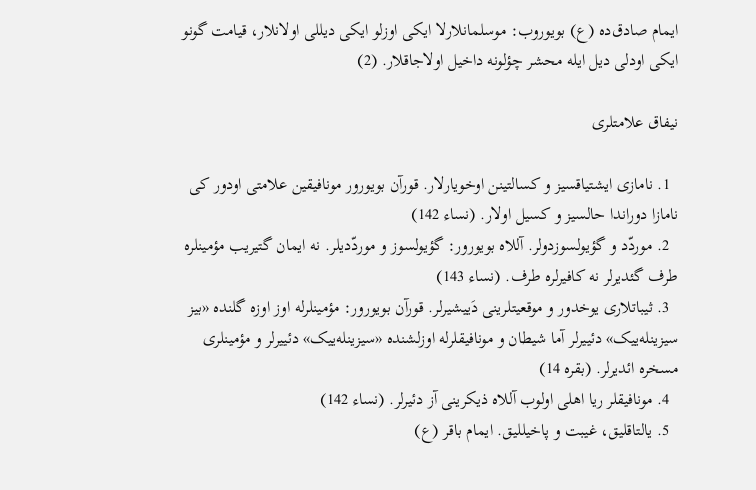ایمام صادق‌ده (ع) بویوروب: موسلمانلارلا ایکی اوزلو ایکی دیللی اولانلار، قیامت گونو ایکی اودلی دیل ایله محشر چؤلونه داخیل اولاجاقلار. (2)

نیفاق علامتلری

  1. نامازی ایشتیاقسیز و کسالتینن اوخویارلار. قورآن بویورور مونافیقین علامتی اودور کی نامازا دوراندا حالسیز و کسیل اولار. (نساء 142)
  2. موردّد و گؤیولسوزدولر. آللاه بویورور: گؤیولسوز و موردّدیلر. نه ایمان گتیریب مؤمینلره طرف گئدیرلر نه کافیرلره طرف. (نساء 143)
  3. ثیباتلاری یوخدور و موقعیتلرینی دَییشیرلر. قورآن بویورور: مؤمینلرله اوز اوزه گلنده «بیز سیزینله‌ییک» دئییرلر آما شیطان و مونافیقلرله اوزلشنده «سیزینله‌ییک» دئییرلر و مؤمینلری مسخره ائدیرلر. (بقره 14)
  4. مونافیقلر ریا اهلی اولوب آللاه ذیکرینی آز دئیرلر. (نساء 142)
  5. یالتاقلیق، غیبت و پاخیللیق. ایمام باقر (ع)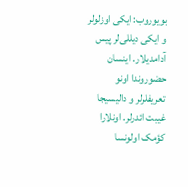بویوروب: ایکی اوزلولر و ایکی دیللی‌لر پیس آدامدیلار. اینسان حضوروندا اونو تعریفلرلر و دالیسیجا غیبت ائدرلر. اونلارا کؤمک اولونسا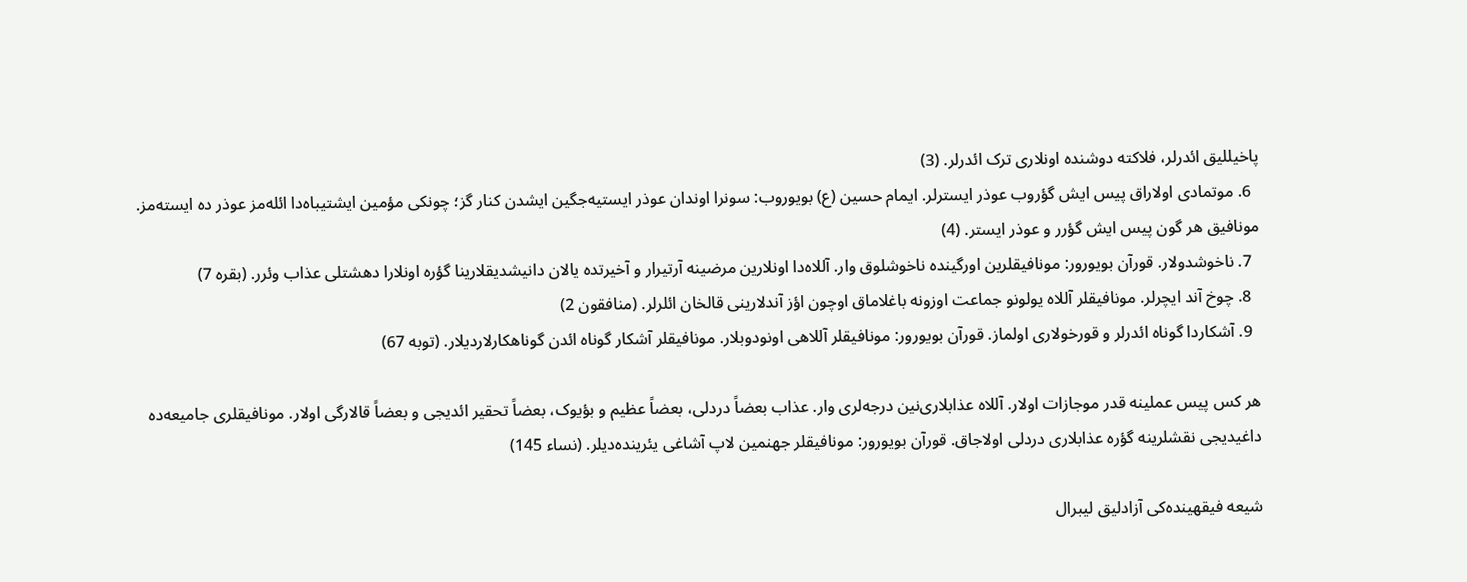پاخیللیق ائدرلر، فلاکته دوشنده اونلاری ترک ائدرلر. (3)
  6. موتمادی اولاراق پیس ایش گؤروب عوذر ایسترلر. ایمام حسین (ع) بویوروب: سونرا اوندان عوذر ایستیه‌جگین ایشدن کنار گز؛ چونکی مؤمین ایشتیباه‌دا ائله‌مز عوذر ده ایسته‌مز. مونافیق هر گون پیس ایش گؤرر و عوذر ایستر. (4)
  7. ناخوشدولار. قورآن بویورور: مونافیقلرین اورگینده ناخوشلوق وار. آللاه‌دا اونلارین مرضینه آرتیرار و آخیرتده یالان دانیشدیقلارینا گؤره اونلارا دهشتلی عذاب وئرر. (بقره 7)
  8. چوخ آند ایچرلر. مونافیقلر آللاه یولونو جماعت اوزونه باغلاماق اوچون اؤز آندلارینی قالخان ائلرلر. (منافقون 2)
  9. آشکاردا گوناه ائدرلر و قورخولاری اولماز. قورآن بویورور: مونافیقلر آللاهی اونودوبلار. مونافیقلر آشکار گوناه ائدن گوناهکارلاردیلار. (توبه 67)

هر کس پیس عملینه قدر موجازات اولار. آللاه عذابلاری‌نین درجه‌لری وار. عذاب بعضاً دردلی، بعضاً عظیم و بؤیوک، بعضاً تحقیر ائدیجی و بعضاً قالارگی اولار. مونافیقلری جامیعه‌ده داغیدیجی نقشلرینه گؤره عذابلاری دردلی اولاجاق. قورآن بویورور: مونافیقلر جهنمین لاپ آشاغی یئرینده‌دیلر. (نساء 145)

شیعه فیقهینده‌کی آزادلیق لیبرال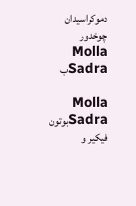دموکراسیدان چوخدور Molla Sadraب

Molla Sadraبوتون فیکیر و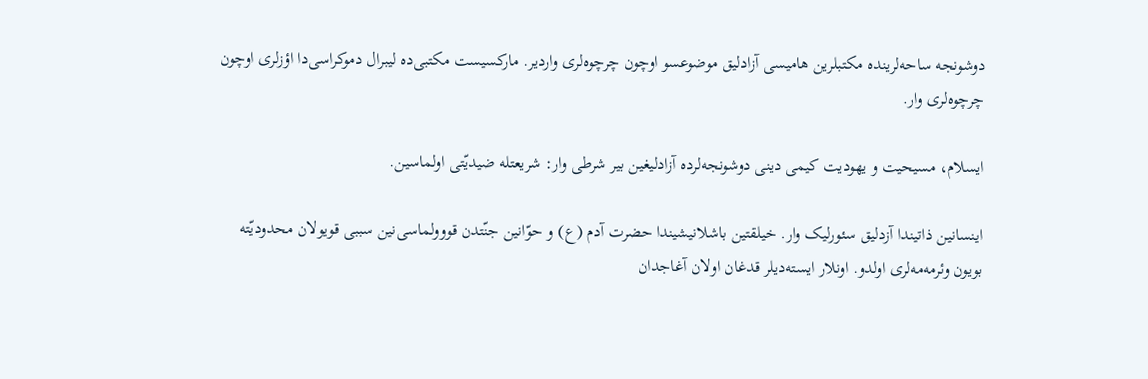دوشونجه ساحه‌لرینده مکتبلرین هامیسی آزادلیق موضوعسو اوچون چرچوه‌لری واردیر. مارکسیست مکتبی‌ده لیبرال دموکراسی‌دا اؤزلری اوچون چرچوه‌لری وار.

ایسلام، مسیحیت و یهودیت کیمی دینی دوشونجه‌لرده آزادلیغین بیر شرطی وار: شریعتله ضیدیّتی اولماسین.

اینسانین ذاتیندا آزدلیق سئورلیک وار. خیلقتین باشلانیشیندا حضرت آدم (ع) و حوّانین جنّتدن قووولماسی‌نین سببی قویولان محدودیّته بویون وئرمه‌مه‌لری اولدو. اونلار ایسته‌دیلر قدغان اولان آغاجدان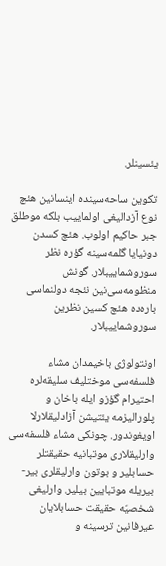یئسینلر.

تکوین ساحه‌سینده اینسانین هئچ نوع آزدالیغی اولماییب بلکه موطلق جبر حاکیم اولوب. هئچ کسدن دونیایا گلمه‌سینه گؤره نظر سوروشماییبلار. گونش منظومه‌سی‌نین نئجه دولنماسی باره‌ده هئچ کسین نظرین سوروشماییبلار.

اونتولوژی باخیمدان مشاء فلسفه‌سی موختلیف سلیقه‌لره احتیرام گؤزو ایله باخان و پلورالیزمه یئتیشن آزادلیقلارلا اویغوندور. چونکی مشاء فلسفه‌سی وارلیقلاری موتبانیه حقیقتلر حسابلیر و بوتون وارلیقلری بیر-بیریله موتبایین بیلیر. وارلیغی شخصیّه حقیقت حسابلایان عیرفانین ترسینه و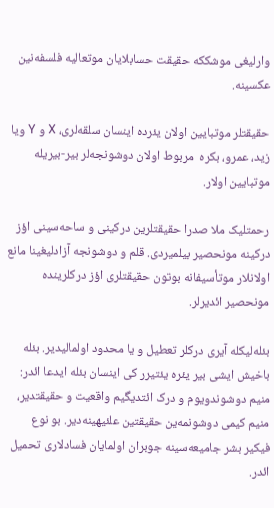وارلیغی موشککه حقیقت حسابلایان موتعالیه فلسفه‌نین عکسینه.

حقیقتلر موتبایین اولان یئرده اینسان سلقه‌لری، X و Y ویا زید، عمرو، بکره  مربوط اولان دوشونجه‌لر بیر-بیریله موتبایین اولار.

رحمتلیک ملا صدرا حقیقتلرین درکینی و ساحه‌سینی اؤز درکینه مونحصیر بیلمیردی. قلم و دوشونجه آزادلیغینا مانع اولانلار موتأسیفانه بوتون حقیقتلری اؤز درکلرینده مونحصیر ائدیرلر.

بئله‌لیکله آیری درکلر تعطیل و یا محدود اولمالیدیر. بئله باخیش ایشی بیر یئره یئتیرر کی اینسان بئله ایدعا ائدر: منیم دوشوندویوم و درک ائتدیگیم واقعیت و حقیقتدیر، منیم کیمی دوشونمه‌ین حقیقتین علئیهینه‌دیر. بو نوع فیکیر بشر جامیعه‌سینه جوبران اولمایان فسادلاری تحمیل ائدر.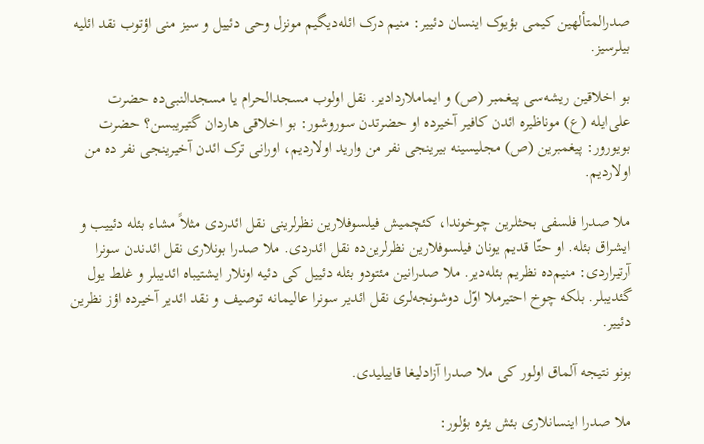صدرالمتألهین کیمی بؤیوک اینسان دئییر: منیم درک ائله‌دیگیم مونزل وحی دئییل و سیز منی اؤتوب نقد ائلیه بیلرسیز.

بو اخلاقین ریشه‌سی پیغمبر (ص) و ایماملاردادیر. نقل اولوب مسجدالحرام یا مسجدالنبی‌ده حضرت علی‌ایله (ع) موناظیره ائدن کافیر آخیرده او حضرتدن سوروشور: بو اخلاقی هاردان گتیریبسن؟ حضرت بویورور: پیغمبرین (ص) مجلیسینه بیرینجی نفر من وارید اولاردیم، اورانی ترک ائدن آخیرینجی نفر ده من اولاردیم.

ملا صدرا فلسفی بحثلرین چوخوندا، کئچمیش فیلسوفلارین نظرلرینی نقل ائدردی مثلاً مشاء بئله دئییب و ایشراق بئله. او حتّا قدیم یونان فیلسوفلارین نظرلرین‌ده نقل ائدردی. ملا صدرا بونلاری نقل ائدندن سونرا آرتیراردی: منیم‌ده نظریم بئله‌دیر. ملا صدرانین مئتودو بئله دئییل کی دئیه اونلار ایشتیباه ائدیبلر و غلط یول گئدیبلر. بلکه چوخ احتیرملا اوّل دوشونجه‌لری نقل ائدیر سونرا عالیمانه توصیف و نقد ائدیر آخیرده اؤز نظرین دئییر.

بونو نتیجه آلماق اولور کی ملا صدرا آزادلیغا قاییلیدی.

ملا صدرا اینسانلاری بئش یئره بؤلور: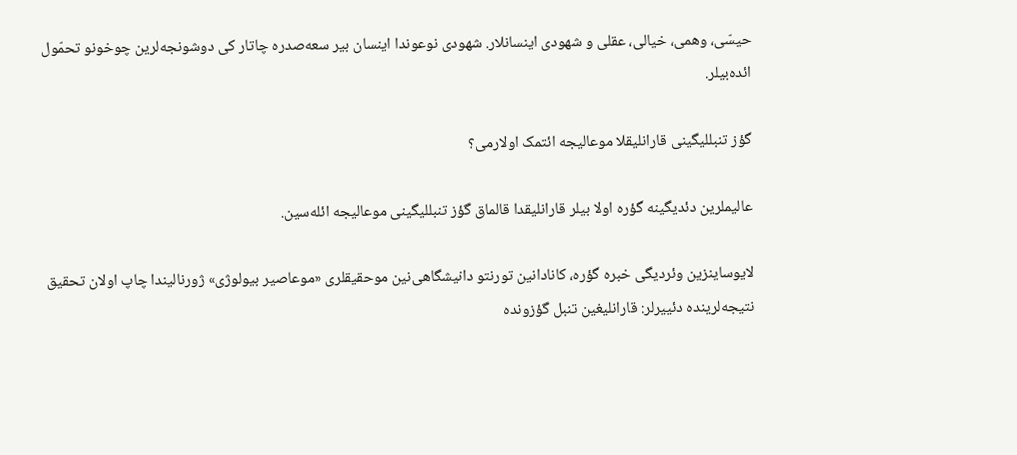حیسّی، وهمی، خیالی، عقلی و شهودی اینسانلار. شهودی نوعوندا اینسان بیر سعه‌صدره چاتار کی دوشونجه‌لرین چوخونو تحمّول ائده‌بیلر.

گؤز تنبللیگینی قارانلیقلا موعالیجه ائتمک اولارمی؟

عالیملرین دئدیگینه گؤره اولا بیلر قارانلیقدا قالماق گؤز تنبللیگینی موعالیجه‌ ائله‌سین.

لایوساینزین وئردیگی خبره گؤره، کانادانین تورنتو دانیشگاهی‌نین موحقیقلری «موعاصیر بیولوژی» ژورنالیندا چاپ اولان تحقیق نتیجه‌لرینده دئییرلر: قارانلیغین تنبل گؤزونده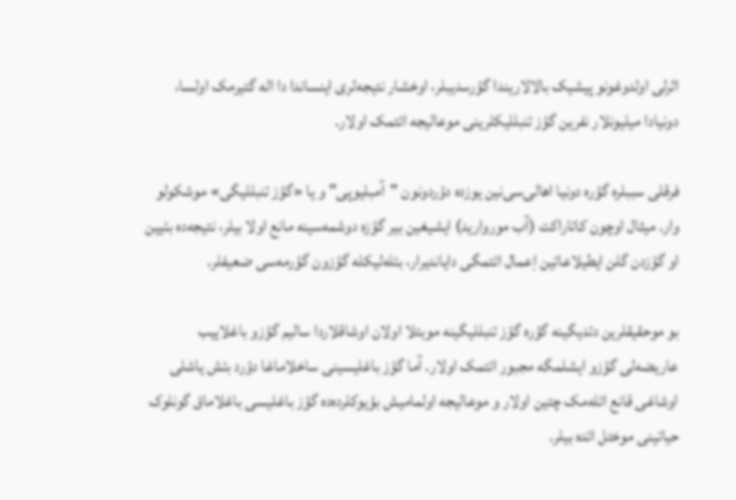اثرلی اولدوغونو پیشیک بالالاریندا گؤرسدیبلر، اوخشار نتیجه‌لری اینساندا دا اله گتیرمک اولسا، دونیادا میلیونلار نفرین گؤز تنبللیکلرینی موعالیجه ائتمک اولار.

فرقلی سببلره گؤره دونیا اهالی‌سی‌نین یوزده دؤردونون "آمبلیوپی" و یا «گؤز تنبللیگی» موشکولو وار. میثال اوچون کاتاراکت (آب موروارید) ایشیغین بیر گؤزه دوشمه‌سینه مانع اولا بیلر، نتیجه‌ده بئیین او گؤزدن گلن ایطیلاعاتین اِعمال ائتمگی دایاندیرار، بئله‌لیکله گؤزون گؤرمه‌سی ضعیفلر.

بو موحقیقلرین دئدیگینه گؤره گؤز تنبللیگینه موبتلا اولان اوشاقلاردا سالیم گؤزو باغلاییب عاریضه‌لی گؤزو ایشلمگه مجبور ائتمک اولار. آما گؤز باغلیسینی ساخلاماغا دؤرد بئش یاشلی اوشاغی قانع ائله‌مک چتین اولار و موعالیجه اولمامیش بؤیوکلرده‌ده گؤز باغلیسی باغلاماق گونلوک حیاتینی موختل ائده بیلر.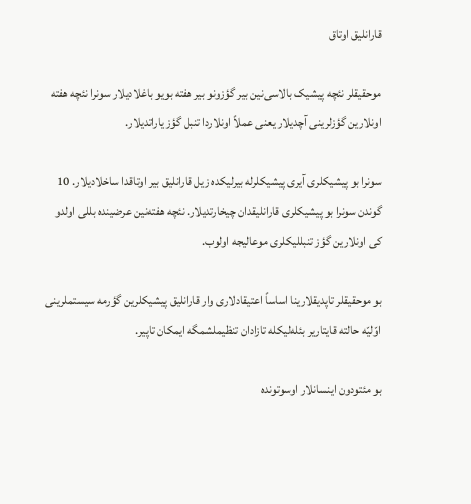قارانلیق اوتاق

موحقیقلر نئچه پیشیک بالاسی‌نین بیر گؤزونو بیر هفته بویو باغلادیلار سونرا نئچه هفته اونلارین گؤزلرینی آچدیلار یعنی عملاً اونلاردا تنبل گؤز یاراتدیلار.

سونرا بو پیشیکلری آیری پیشیکلرله بیرلیکده زیل قارانلیق بیر اوتاقدا ساخلادیلار. 10 گوندن سونرا بو پیشیکلری قارانلیقدان چیخارتدیلار. نئچه هفته‌نین عرضینده بللی اولدو کی اونلارین گؤز تنبللیکلری موعالیجه اولوب.

بو موحقیقلر تاپدیقلارینا اساساً اعتیقادلاری وار قارانلیق پیشیکلرین گؤرمه سیستملرینی اوّلیّه حالته قایتاریر بئله‌لیکله تازادان تنظیملشمگه ایمکان تاپیر.

بو مئتودون اینسانلار اوسوتونده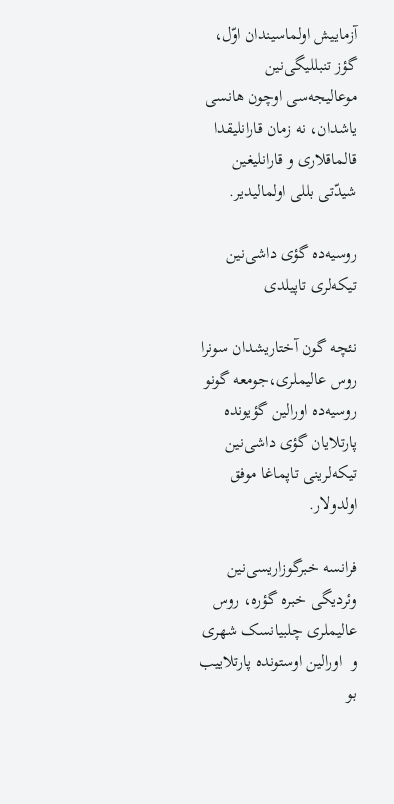آزماییش اولماسیندان اوّل، گؤز تنبللیگی‌نین موعالیجه‌سی اوچون هانسی یاشدان، نه زمان قارانلیقدا قالماقلاری و قارانلیغین شیدّتی بللی اولمالیدیر.

روسیه‌ده گؤی داشی‌نین تیکه‌لری تاپیلدی

نئچه گون آختاریشدان سونرا روس عالیملری،جومعه گونو روسیه‌‌ده اورالین گؤیونده پارتلایان گؤی داشی‌نین تیکه‌لرینی تاپماغا موفق اولدولار.

فرانسه خبرگوزاریسی‌نین وئردیگی خبره گؤره، روس عالیملری چلبیانسک شهری و  اورالین اوستونده پارتلاییب بو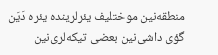منطقه‌نین موختلیف یئرلرینده یئره‌ دَیَن گؤی داشی‌نین بعضی تیکه‌لری‌نین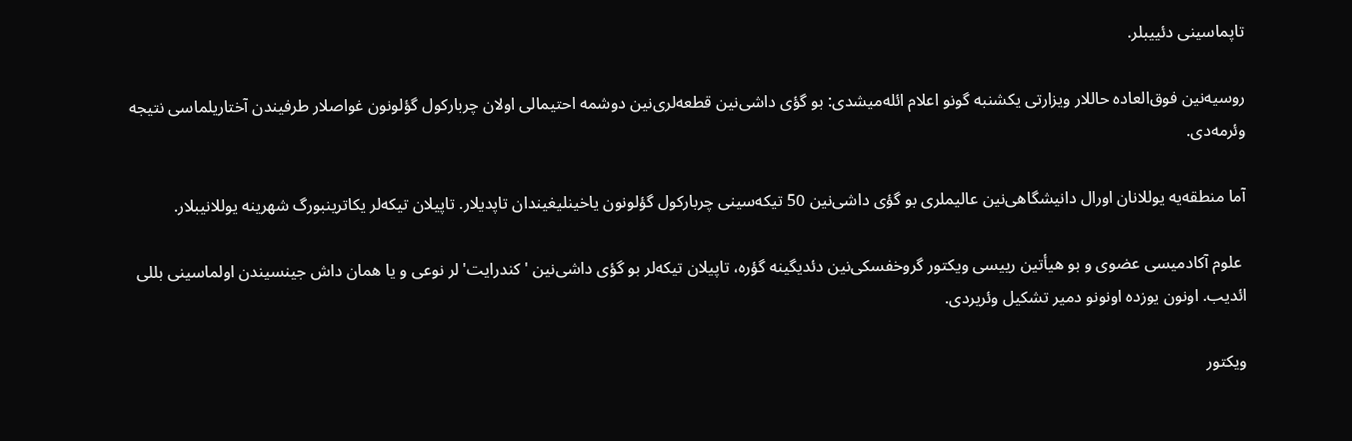تاپماسینی دئییبلر.

روسیه‌نین فوق‌العاده حاللار ویزارتی یکشنبه گونو اعلام ائله‌میشدی: بو گؤی داشی‌نین قطعه‌لری‌نین دوشمه‌ احتیمالی اولان چربارکول گؤلونون غواصلار طرفیندن آختاریلماسی نتیجه وئرمه‌دی.

آما منطقه‌یه یوللانان اورال دانیشگاهی‌نین عالیملری بو گؤی داشی‌نین 50 تیکه‌سینی چربارکول گؤلونون یاخینلیغیندان تاپدیلار. تاپیلان تیکه‌لر یکاترینبورگ شهرینه یوللانیبلار.

 علوم آکادمیسی عضوی و بو هیأتین رییسی ویکتور گروخفسکی‌نین دئدیگینه گؤره، تاپیلان تیکه‌لر بو گؤی داشی‌نین 'کندرایت'لر نوعی و یا همان داش جینسیندن اولماسینی بللی ائدیب. اونون یوزده اونونو دمیر تشکیل وئریردی.

ویکتور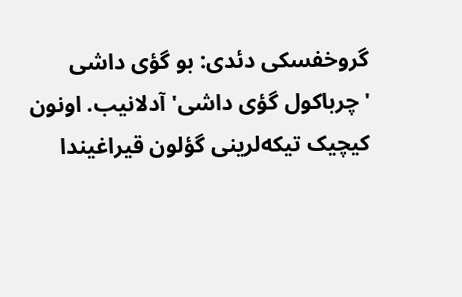گروخفسکی دئدی: بو گؤی داشی 'چرباکول گؤی داشی' آدلانیب. اونون کیچیک تیکه‌لرینی گؤلون قیراغیندا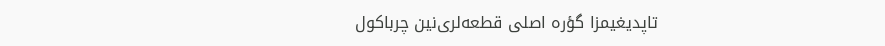تاپدیغیمزا گؤره اصلی قطعه‌لری‌نین چرباکول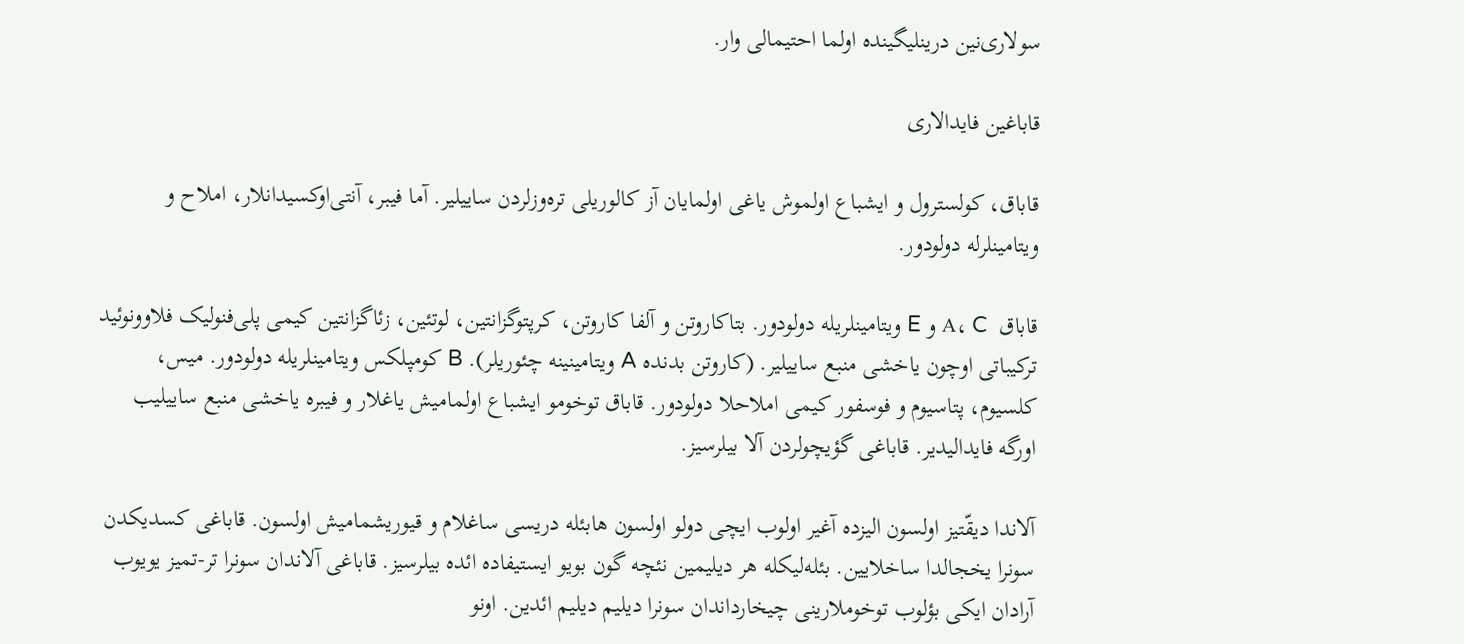سولاری‌نین درینلیگینده اولما احتیمالی وار.

قاباغین فایدالاری

قاباق، کولسترول و ایشباع اولموش یاغی اولمایان آز کالوریلی تره‌وزلردن ساییلیر. آما فیبر، آنتی‌اوکسیدانلار، املاح و ویتامینلرله دولودور.

قاباق  A، C و E ویتامینلریله دولودور. بتاکاروتن و آلفا کاروتن، کرپتوگزانتین، لوتئین، زئاگزانتین کیمی پلی‌فنولیک فلاوونوئید ترکیباتی اوچون یاخشی منبع ساییلیر. (کاروتن بدنده A ویتامینینه چئوریلر). B کومپلکس ویتامینلریله دولودور. میس، کلسیوم، پتاسیوم و فوسفور کیمی املاحلا دولودور. قاباق توخومو ایشباع اولمامیش یاغلار و فیبره یاخشی منبع ساییلیب اورگه فایدالیدیر. قاباغی گؤیچولردن آلا بیلرسیز.

آلاندا دیقّتیز اولسون الیزده آغیر اولوب ایچی دولو اولسون هابئله دریسی ساغلام و قیوریشمامیش اولسون. قاباغی کسدیکدن سونرا یخجالدا ساخلایین. بئله‌لیکله هر دیلیمین نئچه گون بویو ایستیفاده ائده‌ بیلرسیز. قاباغی آلاندان سونرا تر-تمیز یویوب آرادان ایکی بؤلوب توخوملارینی چیخارداندان سونرا دیلیم دیلیم ائدین. اونو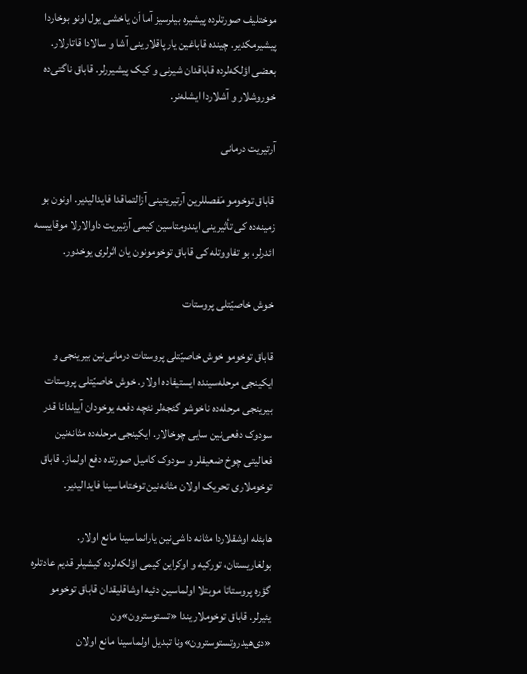موختلیف صورتلرده پیشیره بیلرسیز آما اَن یاخشی یول اونو بوخاردا پیشیرمکدیر. چینده قاباغین یارپاقلارینی آشا و سالادا قاتارلار. بعضی اؤلکه‌لرده قاباقدان شیرنی و کیک پیشیررلر. قاباق ناگتی‌ده خوروشلار و آشلاردا ایشله‌نر.

آرتیریت درمانی

قاباق توخومو مَفصللرین آرتیریتینی آزالتماقدا فایدالیدیر. اونون بو زمینه‌ده کی تأثیرینی ایندومتاسین کیمی آرتیریت داوالارلا موقاییسه ائدرلر، بو تفاووتله کی قاباق توخومونون یان اثرلری یوخدور.

خوش خاصیّتلی پروستات

قاباق توخومو خوش خاصیّتلی پروستات درمانی‌نین بیرینجی و ایکینجی مرحله‌سینده ایستیفاده اولار. خوش خاصیّتلی پروستات بیرینجی مرحله‌ده ناخوشو گئجه‌لر نئچه دفعه یوخودان آییلدانا قدر سودوک دفعی‌نین سایی چوخالار. ایکینجی مرحله‌ده مثانه‌نین فعالیتی چوخ ضعیفلر و سودوک کامیل صورتده دفع اولماز. قاباق توخوملاری تحریک اولان مثانه‌نین توختاماسینا فایدالیدیر.

هابئله اوشقلاردا مثانه داشی‌نین یارانماسینا مانع اولار. بولغاریستان، تورکیه و اوکراین کیمی اؤلکه‌لرده کیشیلر قدیم عادتلره گؤره پروستاتا موبتلا اولماسین دئیه اوشاقلیقدان قاباق توخومو یئیرلر. قاباق توخوملاریندا «تستوسترون»ون «دی‌هیدروتستوسترون»ونا تبدیل اولماسینا مانع اولان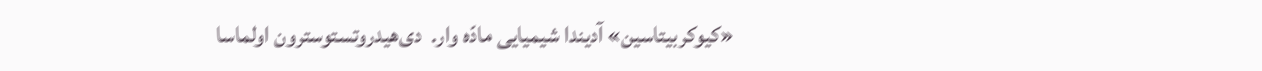«کیوکربیتاسین» آدیندا شیمیایی مادّه وار.  دی‌هیدروتستوسترون اولماسا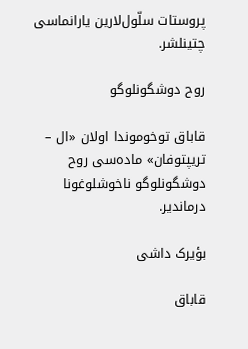پروستات سلّول‌لارین یارانماسی چتینلشر.

روح دوشگونلوگو

قاباق توخوموندا اولان «ال – تریپتوفان» ماده‌سی روح دوشگونلوگو ناخوشلوغونا درماندیر.

بؤیرک داشی

قاباق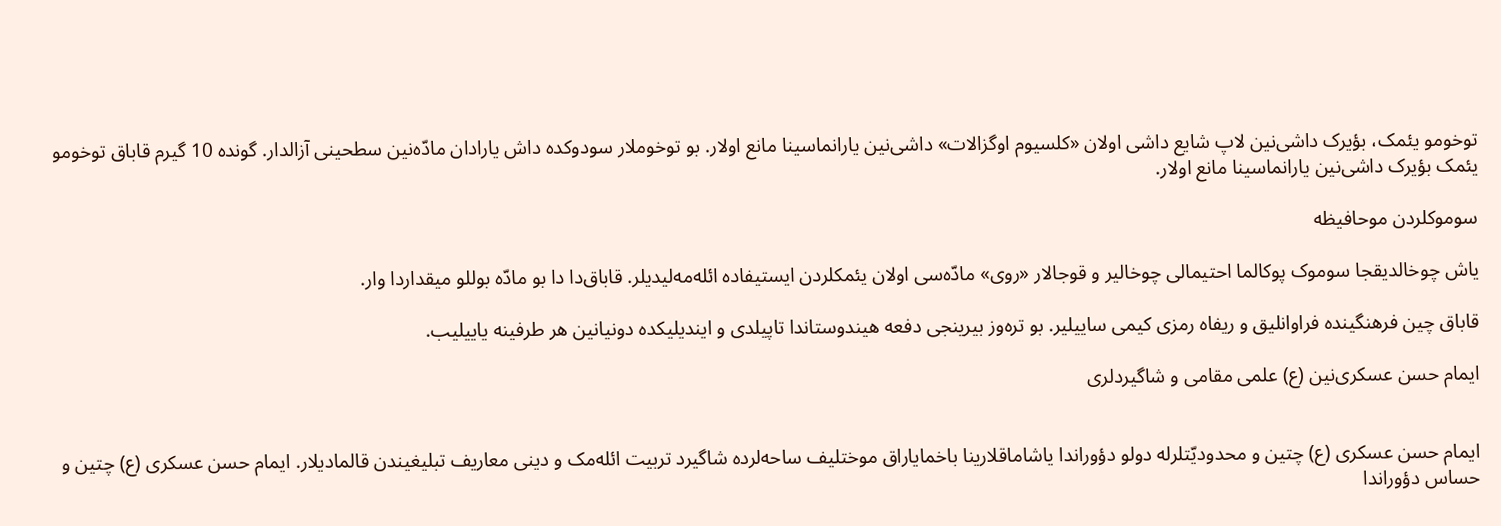توخومو یئمک، بؤیرک داشی‌نین لاپ شایع داشی اولان «کلسیوم اوگزالات» داشی‌نین یارانماسینا مانع اولار. بو توخوملار سودوکده داش یارادان مادّه‌نین سطحینی آزالدار. گونده 10 گیرم قاباق توخومو یئمک بؤیرک داشی‌نین یارانماسینا مانع اولار.

سوموکلردن موحافیظه

یاش چوخالدیقجا سوموک پوکالما احتیمالی چوخالیر و قوجالار «روی» مادّه‌سی اولان یئمکلردن ایستیفاده ائله‌مه‌لیدیلر. قاباق‌دا دا بو مادّه بوللو میقداردا وار.

قاباق چین فرهنگینده فراوانلیق و ریفاه رمزی کیمی ساییلیر. بو تره‌وز بیرینجی دفعه هیندوستاندا تاپیلدی و ایندیلیکده دونیانین هر طرفینه یاییلیب.

ایمام حسن عسکری‌نین (ع) علمی مقامی و شاگیردلری


ایمام حسن عسکری‌ (ع) چتین و محدودیّتلرله دولو دؤوراندا یاشاماقلارینا باخمایاراق موختلیف ساحه‌لرده شاگیرد تربیت ائله‌مک و دینی معاریف تبلیغیندن قالمادیلار. ایمام حسن عسکری‌ (ع) چتین و حساس دؤوراندا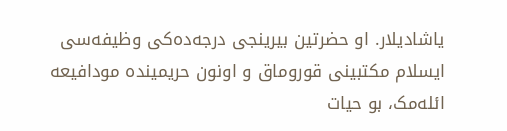یاشادیلار. او حضرتین بیرینجی درجه‌ده‌کی وظیفه‌سی ایسلام مکتبینی قوروماق و اونون حریمینده مودافیعه ائله‌مک، بو حیات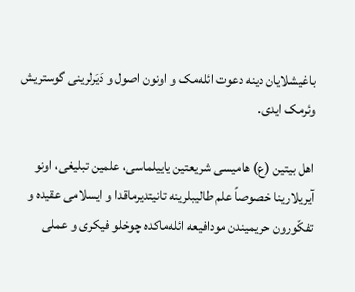باغیشلایان دینه دعوت ائله‌مک و اونون اصول و دَیَرلرینی گوستریش وئرمک ایدی.

اهل بیتین (ع) هامیسی شریعتین یاییلماسی، علمین تبلیغی، اونو آیریلارینا خصوصاً علم طالیبلرینه تانیتدیرماقدا و ایسلامی عقیده و تفکّورون حریمیندن مودافیعه ائله‌ماکده چوخلو فیکری و عملی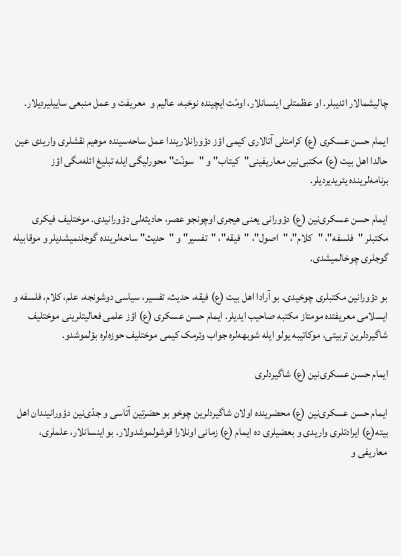چالیشمالار ائدیبلر. او عظمتلی اینسانلار، اومّت ایچینده نوخبه، عالیم و  معریفت و عمل منبعی ساییلیردیلار.

ایمام حسن عسکری‌ (ع) کرامتلی آتالاری کیمی اؤز دؤورانلاریندا عمل ساحه‌سینده موهیم نقشلری واریدی عین حالدا اهل بیت (ع) مکتبی‌نین معاریفینی"کیتاب" و "سونّت" محورلیگی ایله تبلیغ ائله‌مگی اؤز برنامه‌لرینده یئریدیردیلر.

ایمام حسن عسکری‌نین (ع) دؤورانی یعنی هیجری اوچونجو عصر، حادیثه‌لی دؤورانیدی. موختلیف فیکری مکتبلر "فلسفه"، "کلام"، "اصول"، "فیقه"، "تفسیر" و "حدیث" ساحه‌لرینده گوجلنمیشدیلر و موقابیله گوجلری چوخالمیشدی.

بو دؤورانین مکتبلری چوخیدی. بو آرادا اهل بیت (ع) فیقه، حدیث، تفسیر، سیاسی دوشونجه، علم، کلام، فلسفه و ایسلامی معریفتده مومتاز مکتبه صاحیب ایدیلر. ایمام حسن عسکری‌ (ع) اؤز علمی فعالیتلرینی موختلیف شاگیردلرین تربیتی، موکاتیبه یولو ایله شوبهه‌لره جواب وئرمک کیمی موختلیف حوزه‌لره بؤلموشدو.

ایمام حسن عسکری‌نین (ع) شاگیردلری

ایمام حسن عسکری‌نین (ع) محضرینده اولان شاگیردلرین چوخو بو حضرتین آتاسی و جدّی‌نین دؤورانیندان اهل بیته(ع) ایرادتلری واریدی و بعضیلری ده ایمام (ع) زمانی اونلارا قوشولموشدولار. بو اینسانلار، علملری، معاریفی و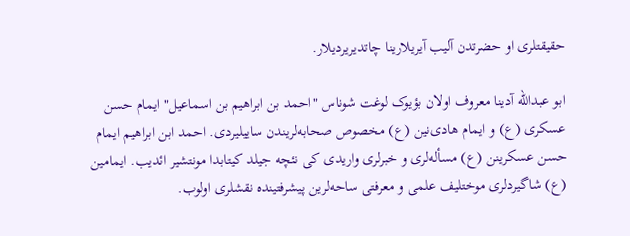حقیقتلری او حضرتدن آلیب آیریلارینا چاتدیریردیلار.

ابو عبدالله آدینا معروف اولان بؤیوک لوغت شوناس "احمد بن ابراهیم بن اسماعیل" ایمام حسن عسکری‌ (ع) و ایمام هادی‌نین (ع) مخصوص صحابه‌لریندن ساییلیردی. احمد ابن ابراهیم ایمام حسن عسکرینن (ع) مسأله‌لری و خبرلری واریدی کی نئچه جیلد کیتابدا مونتشیر ائدیب. ایمامین (ع) شاگیردلری موختلیف علمی و معرفتی ساحه‌لرین پیشرفتینده نقشلری اولوب.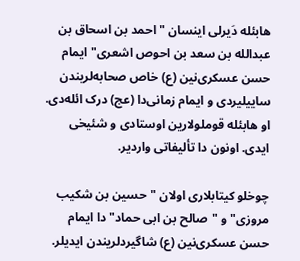هابئله دَیرلی اینسان "احمد بن اسحاق بن عبدالله بن سعد بن احوص اشعری" ایمام حسن عسکری‌نین (ع) خاص صحابه‌لریندن ساییلیردی و ایمام زمانی‌دا (عج) درک ائله‌دی. او هابئله قوملولارین اوستادی و شئیخی ایدی. اونون دا تألیفاتی واردیر.

چوخلو کیتابلاری اولان "حسین بن شکیب مروزی" و "صالح بن ابی حماد" دا ایمام حسن عسکری‌نین (ع) شاگیردلریندن ایدیلر.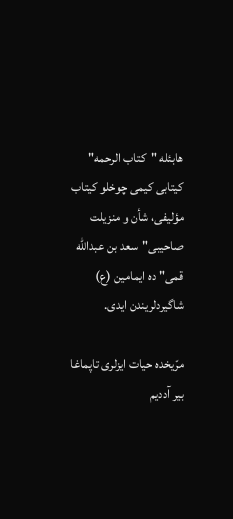هابئله "کتاب الرحمه" کیتابی کیمی چوخلو کیتاب مؤلیفی، شأن و منزیلت صاحیبی"سعد بن عبدالله قمی" ده ایمامین (ع) شاگیردلریندن ایدی.

مرّیخده حیات ایزلری تاپماغا بیر آددیم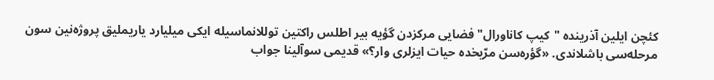کئچن ایلین آذرینده "کیپ کاناورال" فضایی مرکزدن گؤیه بیر اطلس راکتین توللانماسیله ایکی میلیارد یاریملیق پروژه‌نین سون مرحله‌سی باشلاندی. «گؤره‌سن مرّیخده حیات ایزلری وار؟» قدیمی سوآلینا جواب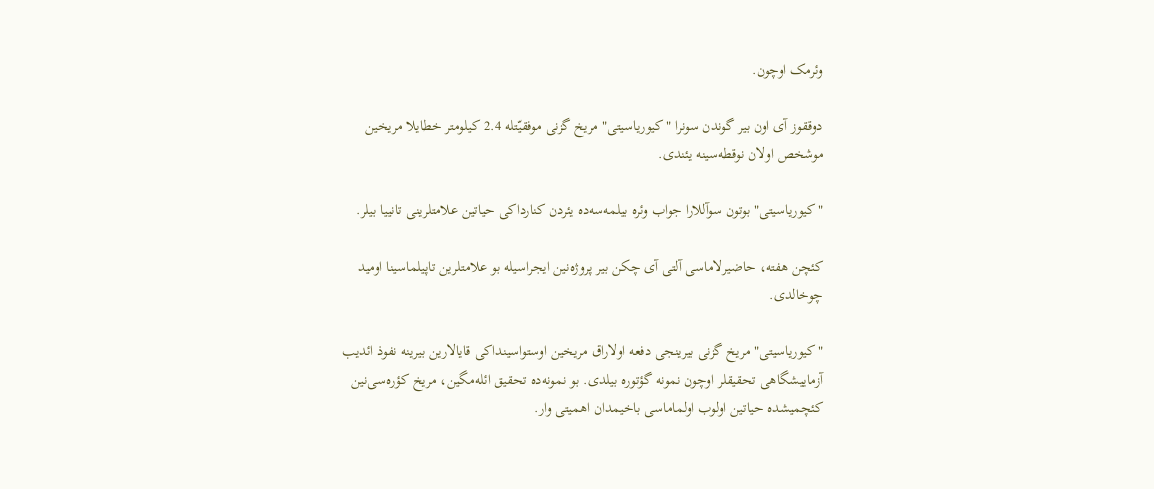وئرمک اوچون.

دوققوز آی اون بیر گوندن سونرا "کیوریاسیتی" مریخ‌ گزنی موفقیّتله 2.4 کیلومتر خطایلا مریخین موشخص اولان نوقطه‌سینه یئندی.

"کیوریاسیتی" بوتون سوآللارا جواب وئره بیلمه‌سه‌ده یئردن کنارداکی حیاتین علامتلرینی تانییا بیلر.

کئچن هفته، حاضیرلاماسی آلتی آی چکن بیر پروژه‌نین ایجراسیله بو علامتلرین تاپیلماسینا اومید چوخالدی.

"کیوریاسیتی" مریخ گزنی بیرینجی دفعه اولاراق مریخین اوستواسینداکی قایالارین بیرینه نفوذ ائدیب آزماییشگاهی تحقیقلر اوچون نمونه گؤتوره ‌بیلدی. بو نمونه‌ده تحقیق ائله‌مگین، مریخ کؤره‌سی‌نین کئچمیشده حیاتین اولوب اولماماسی باخیمدان اهمیتی وار.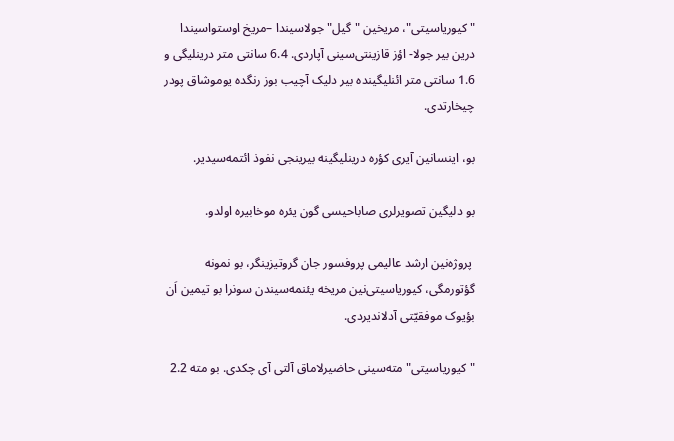"کیوریاسیتی"، مریخین "گیل" جولاسیندا –مریخ اوستواسیندا درین بیر جولا- اؤز قازینتی‌سینی آپاردی. 6.4 سانتی متر درینلیگی و 1.6 سانتی متر ائنلیگینده بیر دلیک آچیب بوز رنگده یوموشاق پودر چیخارتدی.

بو، اینسانین آیری کؤره‌ درینلیگینه بیرینجی نفوذ ائتمه‌سیدیر.

بو دلیگین تصویرلری صاباحیسی گون یئره موخابیره اولدو.

 پروژه‌نین ارشد عالیمی پروفسور جان گروتیزینگر، بو نمونه گؤتورمگی، کیوریاسیتی‌نین مریخه یئنمه‌سیندن سونرا بو تیمین اَن بؤیوک موفقیّتی آدلاندیردی.

"کیوریاسیتی" مته‌سینی حاضیرلاماق آلتی آی چکدی. بو مته 2.2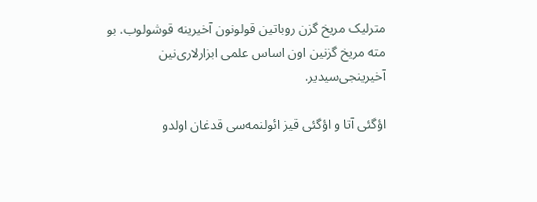مترلیک مریخ گزن روباتین قولونون آخیرینه قوشولوب. بو مته مریخ گزنین اون اساس علمی ابزارلاری‌نین آخیرینجی‌سیدیر.

اؤگئی آتا و اؤگئی قیز ائولنمه‌سی قدغان اولدو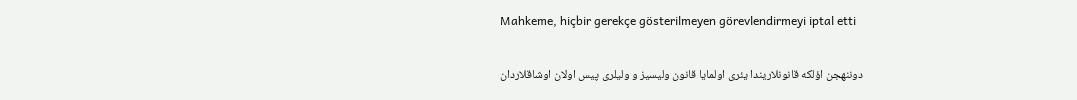Mahkeme, hiçbir gerekçe gösterilmeyen görevlendirmeyi iptal etti

دوننهجن اؤلکه قانونلاریندا یئری اولمایا قانون ولیسیز و ولیلری پیس اولان اوشاقلاردان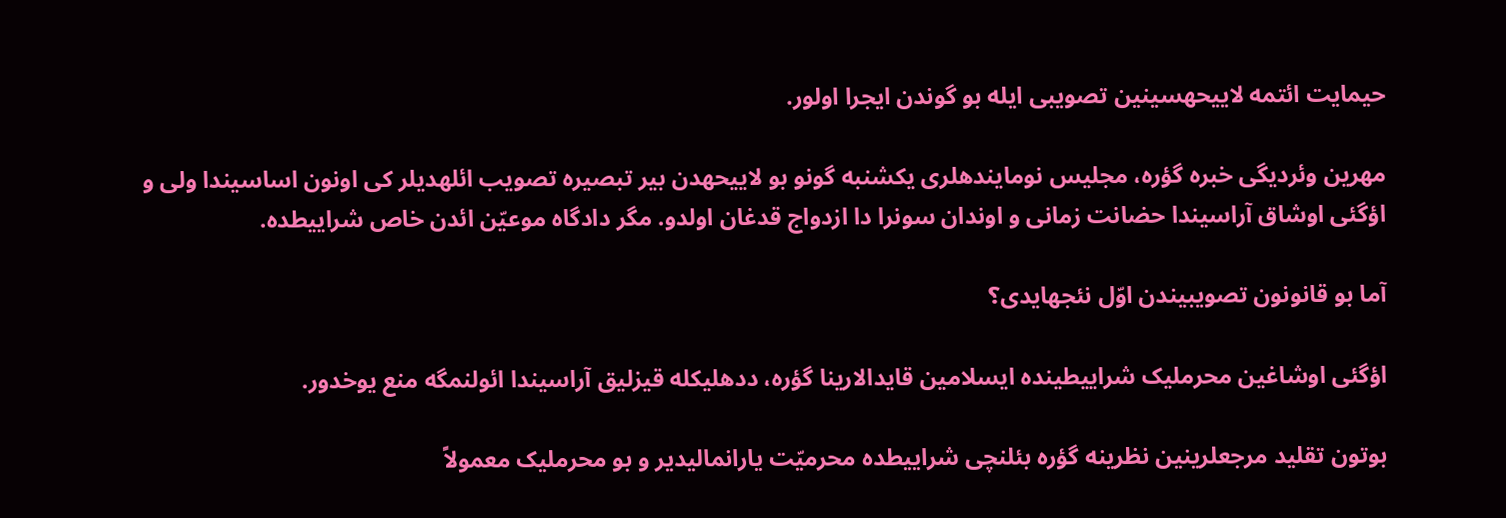حیمایت ائتمه لاییحهسینین تصویبی ایله بو گوندن ایجرا اولور.

مهرین وئردیگی خبره گؤره، مجلیس نومایندهلری یکشنبه گونو بو لاییحهدن بیر تبصیره تصویب ائلهدیلر کی اونون اساسیندا ولی و اؤگئی اوشاق آراسیندا حضانت زمانی و اوندان سونرا دا ازدواج قدغان اولدو. مگر دادگاه موعیّن ائدن خاص شراییطده.

آما بو قانونون تصویبیندن اوّل نئجهایدی؟

اؤگئی اوشاغین محرملیک شراییطینده ایسلامین قایدالارینا گؤره، ددهلیکله قیزلیق آراسیندا ائولنمگه منع یوخدور.

بوتون تقلید مرجعلرینین نظرینه گؤره بئلنچی شراییطده محرمیّت یارانمالیدیر و بو محرملیک معمولاً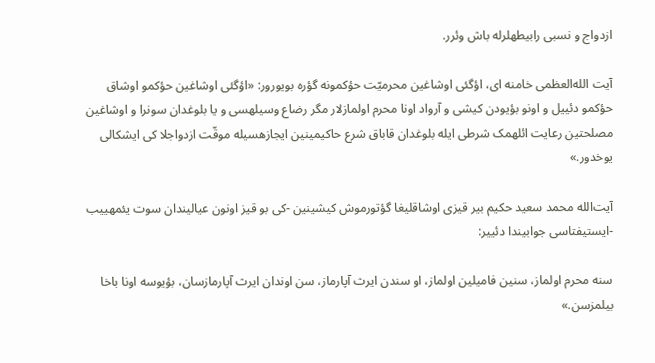ازدواج و نسبی رابیطهلرله باش وئرر.

آیت الله‌العظمی خامنه ای، اؤگئی اوشاغین محرمیّت حؤکمونه گؤره بویورور: «اؤگئی اوشاغین حؤکمو اوشاق حؤکمو دئییل و اونو بؤیودن کیشی و آرواد اونا محرم اولمازلار مگر رضاع وسیلهسی و یا بلوغدان سونرا و اوشاغین مصلحتین رعایت ائلهمک شرطی ایله بلوغدان قاباق شرع حاکیمینین ایجازهسیله موقّت ازدواجلا کی ایشکالی یوخدور.»

آیت‌الله محمد سعید حکیم بیر قیزی اوشاقلیغا گؤتورموش کیشینین -کی بو قیز اونون عیالیندان سوت یئمهییب -ایستیفتاسی جوابیندا دئییر:

سنه محرم اولماز، سنین فامیلین اولماز، او سندن ایرث آپارماز، سن اوندان ایرث آپارمازسان، بؤیوسه اونا باخا بیلمزسن.»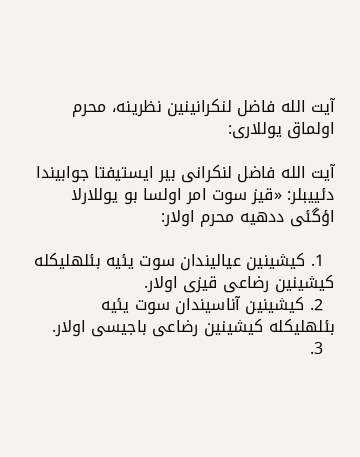آیت الله فاضل لنکرانینین نظرینه، محرم اولماق یوللاری:

آیت الله فاضل لنکرانی بیر ایستیفتا جوابیندا دئییبلر: «قیز سوت امر اولسا بو یوللارلا اؤگئی ددهیه محرم اولار:

  1. کیشینین عیالیندان سوت یئیه بئلهلیکله کیشینین رضاعی قیزی اولار.
  2. کیشینین آناسیندان سوت یئیه بئلهلیکله کیشینین رضاعی باجیسی اولار.
  3.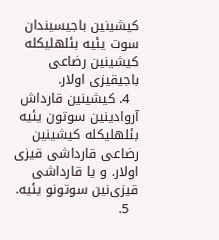کیشینین باجیسیندان سوت یئیه بئلهلیکله کیشینین رضاعی باجیقیزی اولار.
  4. کیشینین قارداش آروادینین سوتون یئیه بئلهلیکله کیشینین رضاعی قارداشی قیزی اولار. و یا قارداشی قیزی‌نین سوتونو یئیه.
  5.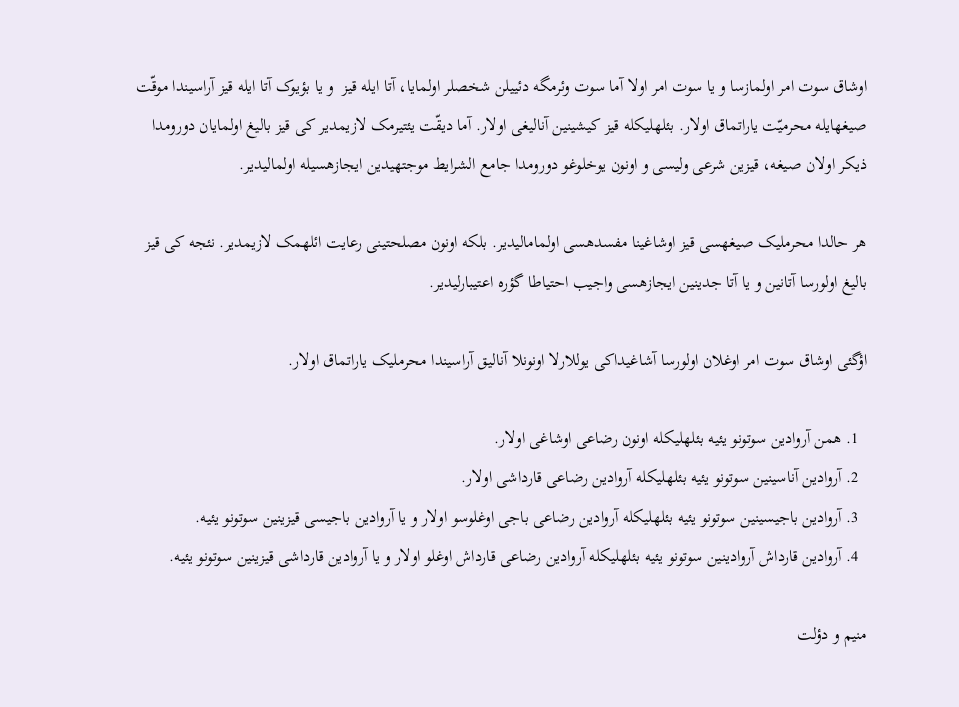اوشاق سوت امر اولمازسا و یا سوت امر اولا آما سوت وئرمگه دئییلن شخصلر اولمایا، آتا ایله قیز  و یا بؤیوک آتا ایله قیز آراسیندا موقّت صیغهایله محرمیّت یاراتماق اولار. بئلهلیکله قیز کیشینین آنالیغی اولار. آما دیقّت یئتیرمک لازیمدیر کی قیز بالیغ اولمایان دورومدا ذیکر اولان صیغه، قیزین شرعی ولیسی و اونون یوخلوغو دورومدا جامع الشرایط موجتهیدین ایجازهسیله اولمالیدیر.

هر حالدا محرملیک صیغهسی قیز اوشاغینا مفسدهسی اولمامالیدیر. بلکه اونون مصلحتینی رعایت ائلهمک لازیمدیر. نئجه کی قیز بالیغ اولورسا آتانین و یا آتا جدینین ایجازهسی واجیب احتیاطا گؤره اعتیبارلیدیر.

اؤگئی اوشاق سوت امر اوغلان اولورسا آشاغیداکی یوللارلا اونونلا آنالیق آراسیندا محرملیک یاراتماق اولار.

  1. همن آروادین سوتونو یئیه بئلهلیکله اونون رضاعی اوشاغی اولار.
  2. آروادین آناسینین سوتونو یئیه بئلهلیکله آروادین رضاعی قارداشی اولار.
  3. آروادین باجیسینین سوتونو یئیه بئلهلیکله آروادین رضاعی باجی اوغلوسو اولار و یا آروادین باجیسی قیزینین سوتونو یئیه.
  4. آروادین قارداش آروادینین سوتونو یئیه بئلهلیکله آروادین رضاعی قارداش اوغلو اولار و یا آروادین قارداشی قیزینین سوتونو یئیه.

منیم و دؤلت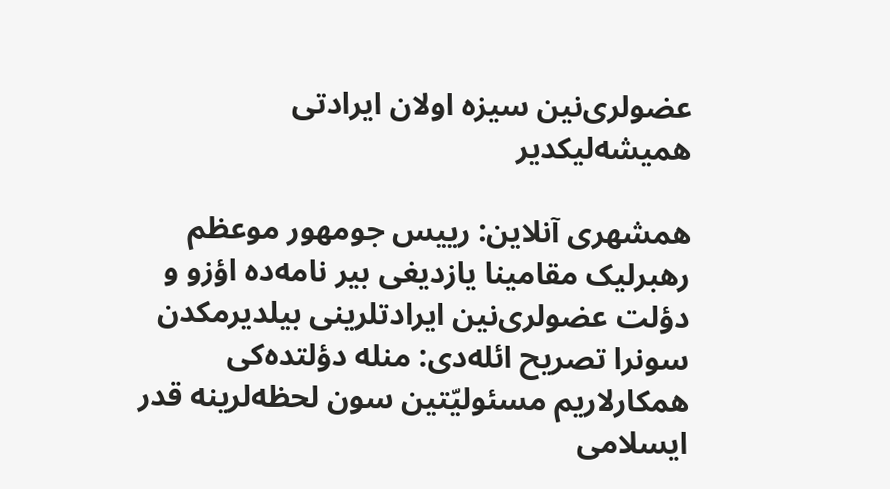عضولری‌نین سیزه اولان ایرادتی همیشه‌لیکدیر

همشهری آنلاین: رییس جومهور موعظم رهبرلیک مقامینا یازدیغی بیر نامه‌ده اؤزو و دؤلت عضولری‌نین ایرادتلرینی بیلدیرمکدن سونرا تصریح ائله‌دی: منله دؤلتده‌کی همکارلاریم مسئولیّتین سون لحظه‌لرینه قدر ایسلامی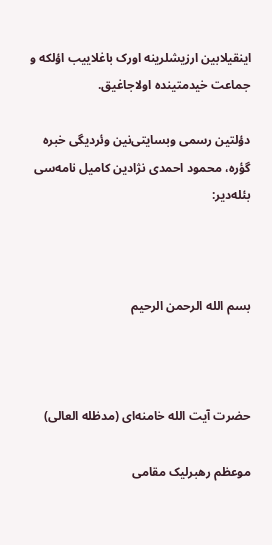اینقیلابین ارزیشلرینه اورک باغلاییب اؤلکه‌ و جماعت خیدمتینده اولاجاغیق.

دؤلتین رسمی وبسایتی‌نین وئردیگی خبره گؤره، محمود احمدی نژادین کامیل نامه‌سی بئله‌دیر:



بسم الله الرحمن الرحیم



حضرت آیت الله خامنه‌ای (مدظله العالی)

موعظم رهبرلیک مقامی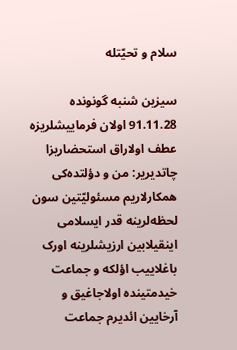سلام و تحیّتله

سیزین شنبه گونونده 91.11.28 اولان فرماییشلریزه عطف اولاراق استحضاریزا چاتدیریر: من و دؤلتده‌کی همکارلاریم مسئولیّتین سون لحظه‌لرینه قدر ایسلامی اینقیلابین ارزیشلرینه اورک باغلاییب اؤلکه‌ و جماعت خیدمتینده اولاجاغیق و آرخایین ائدیرم جماعت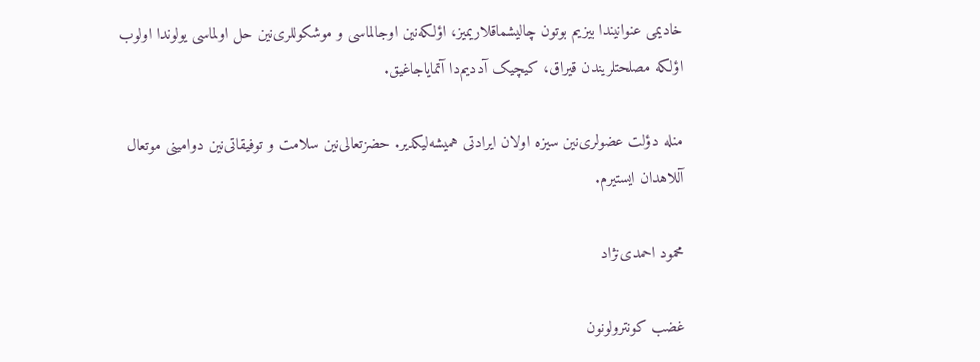خادیمی عنوانیندا بیزیم بوتون چالیشماقلاریمیز، اؤلکه‌نین اوجالماسی و موشکوللری‌نین حل اولماسی یولوندا اولوب اؤلکه ‌مصلحتلریندن قیراق، کیچیک آددیم‌دا آتمایا‌جاغیق.

منله دؤلت عضولری‌نین سیزه اولان ایرادتی همیشه‌لیکدیر. حضزتعالی‌نین سلامت و توفیقاتی‌نین دوامینی موتعال آللاهدان ایستیرم.

محمود احمدی‌نژاد

غضب کونترولونون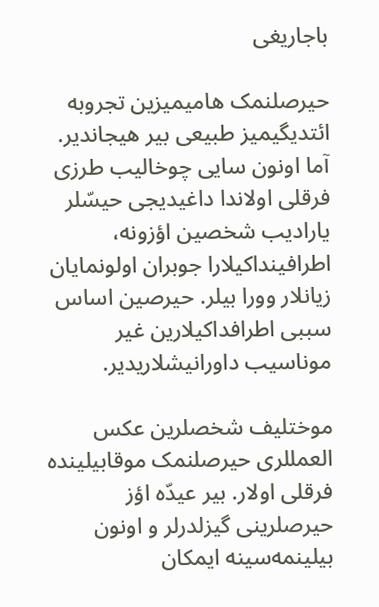باجاریغی

حیرصلنمک هامیمیزین تجروبه ائتدیگیمیز طبیعی بیر هیجاندیر. آما اونون سایی چوخالیب طرزی فرقلی اولاندا داغیدیجی حیسّلر یارادیب شخصین اؤزونه، اطرافینداکیلارا جوبران اولونمایان زیانلار وورا بیلر. حیرصین اساس سببی اطرافداکیلارین غیر موناسیب داورانیشلاریدیر.

موختلیف شخصلرین عکس العمللری حیرصلنمک موقابیلینده فرقلی اولار. بیر عیدّه اؤز حیرصلرینی گیزلدرلر و اونون بیلینمه‌سینه ایمکان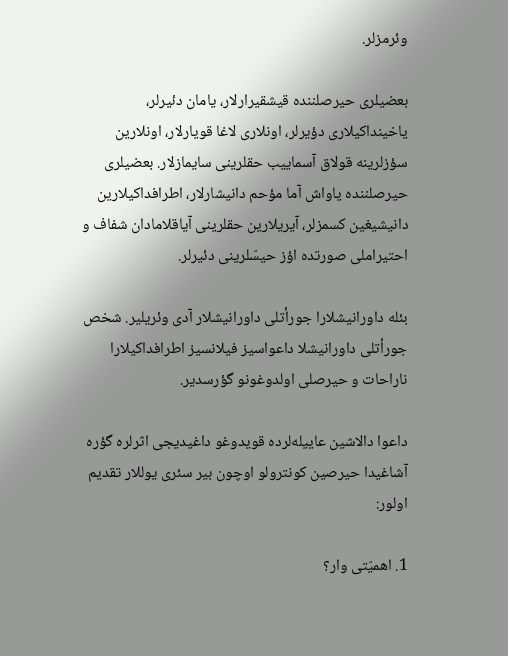وئرمزلر.

بعضیلری حیرصلننده قیشقیرارلار، یامان دئیرلر، یاخینداکیلاری دؤیرلر، اونلاری لاغا قویارلار، اونلارین سؤزلرینه قولاق آسماییب حقلرینی سایمازلار. بعضیلری حیرصلننده یاواش آما مؤحم دانیشارلار، اطرافداکیلارین دانیشیغین کسمزلر، آیریلارین حقلرینی آیاقلامادان شفاف و احتیراملی صورتده اؤز حیسّلرینی دئیرلر.

بئله داورانیشلارا جورأتلی داورانیشلار آدی وئریلیر. شخص جورأتلی داورانیشلا داعواسیز فیلانسیز اطرافداکیلارا ناراحات و حیرصلی اولدوغونو گؤرسدیر.

داعوا دالاشین عاییله‌لرده قویدوغو داغیدیجی اثرلره گؤره آشاغیدا حیرصین کونترولو اوچون بیر سئری یوللار تقدیم اولور:

1. اهمیّتی وار؟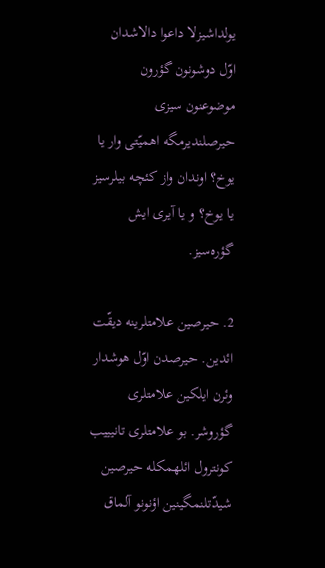یولداشیزلا داعوا دالاشدان اوّل دوشونون گؤرون موضوعنون سیزی حیرصلندیرمگه اهمیّتی وار یا یوخ؟ اوندان واز کئچه‌ بیلرسیز یا یوخ؟ و یا آیری ایش گؤره‌سیز.

2. حیرصین علامتلرینه دیقّت ائدین. حیرصدن اوّل هوشدار وئرن ایلکین علامتلری گؤروشر. بو علامتلری تانیییب کونترول ائلهمکله حیرصین شیدّتلنمگینین اؤنونو آلماق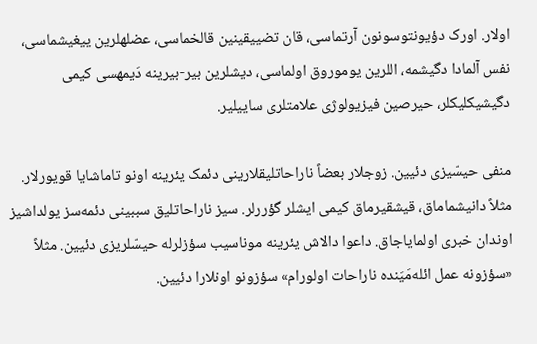اولار. اورک دؤیونتوسونون آرتماسی، قان تضییقینین قالخماسی، عضلهلرین ییغیشماسی، نفس آلمادا دگیشمه، اللرین یوموروق اولماسی، دیشلرین بیر-بیرینه دَیمهسی کیمی دگیشیکلیکلر، حیرصین فیزیولوژی علامتلری ساییلیر.

منفی حیسّیزی دئیین. زوجلار بعضاً ناراحاتلیقلارینی دئمک یئرینه اونو تاماشایا قویورلار. مثلاً دانیشماماق، قیشقیرماق کیمی ایشلر گؤررلر. سیز ناراحاتلیق سببینی دئمه‌سز یولداشیز اوندان خبری اولمایاجاق. داعوا دالاش یئرینه موناسیب سؤزلرله حیسّلریزی دئیین. مثلاً «سؤزونه عمل ائله‌مَیَنده ناراحات اولورام» سؤزونو اونلارا دئیین.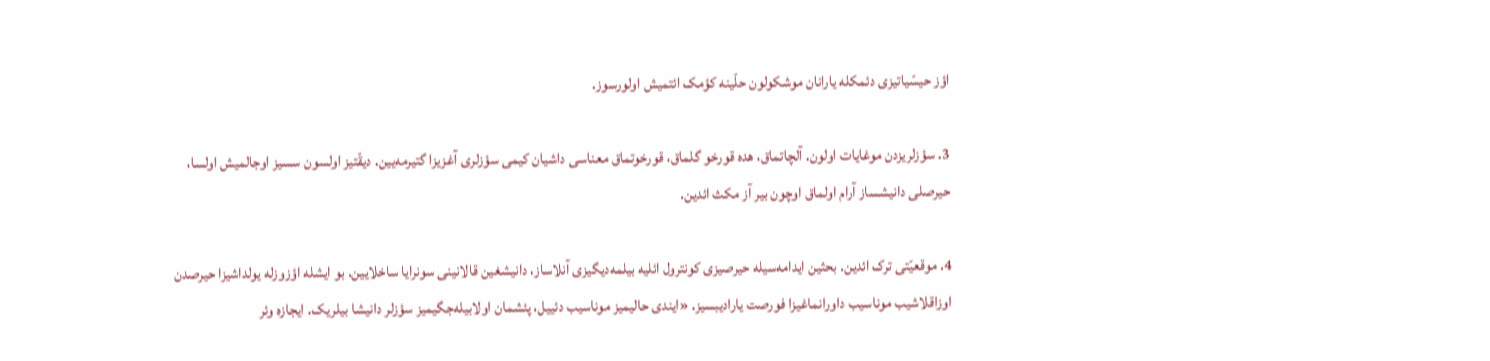اؤز حیسّیاتیزی دئمکله یارانان موشکولون حلّینه کؤمک ائتمیش اولورسوز.

3. سؤزلریزدن موغایات اولون. آلچاتماق، هده قورخو گلماق، قورخوتماق معناسی داشیان کیمی سؤزلری آغزیزا گتیرمه‌یین. دیقّتیز اولسون سسیز اوجالمیش اولسا، حیرصلی دانیشساز آرام اولماق اوچون بیر آز مکث ائدین.

4. موقعیّتی ترک ائدین. بحثین ایدامه‌سیله حیرصیزی کونترول ائلیه بیلمه‌دیگیزی آنلاساز، دانیشغین قالانینی سونرایا ساخلایین. بو ایشله اؤزوزله یولداشیزا حیرصدن اوزاقلاشیب موناسیب داورانماغیزا فورصت یارادیبسیز. «ایندی حالیمیز موناسیب دئییل، پئشمان اولابیله‌جگیمیز سؤزلر دانیشا بیلریک. ایجازه وئر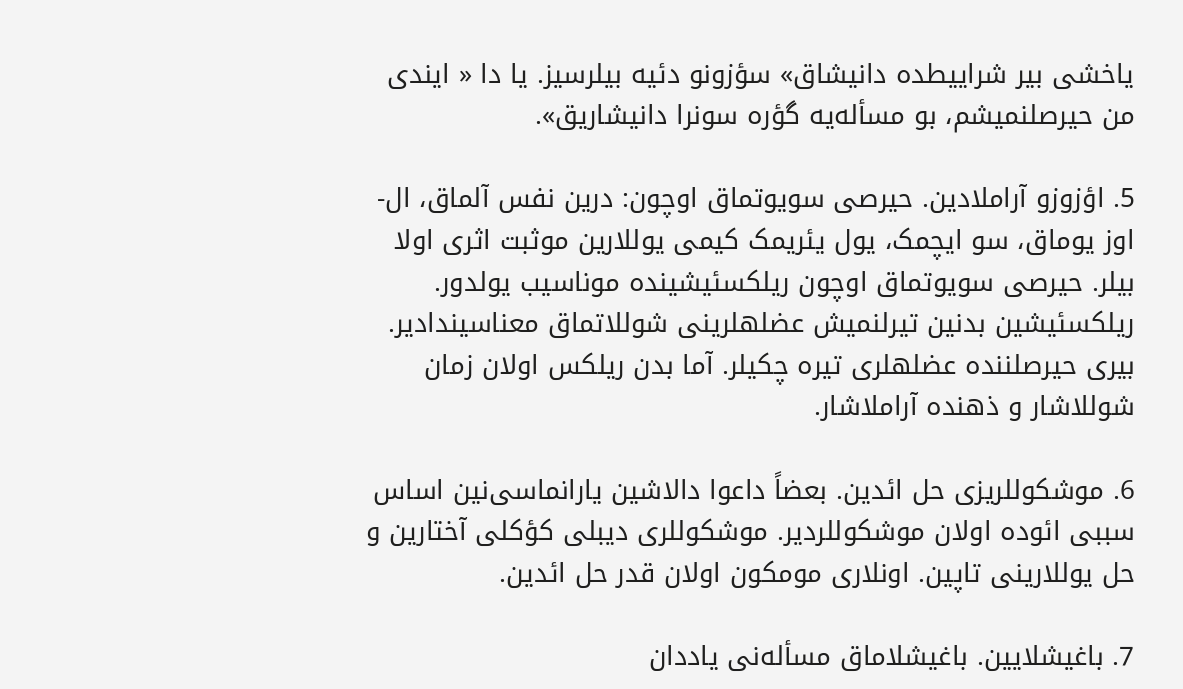یاخشی بیر شراییطده دانیشاق» سؤزونو دئیه بیلرسیز. یا دا « ایندی من حیرصلنمیشم، بو مسأله‌یه گؤره سونرا دانیشاریق».

5. اؤزوزو آراملادین. حیرصی سویوتماق اوچون: درین نفس آلماق، ال-اوز یوماق، سو ایچمک، یول یئریمک کیمی یوللارین موثبت اثری اولا بیلر. حیرصی سویوتماق اوچون ریلکسئیشینده موناسیب یولدور. ریلکسئیشین بدنین تیرلنمیش عضلهلرینی شوللاتماق معناسیندادیر. بیری حیرصلننده عضلهلری تیره چکیلر. آما بدن ریلکس اولان زمان شوللاشار و ذهنده آراملاشار.

6. موشکوللریزی حل ائدین. بعضاً داعوا دالاشین یارانماسی‌نین اساس سببی ائوده اولان موشکوللردیر. موشکوللری دیبلی کؤکلی آختارین و حل یوللارینی تاپین. اونلاری مومکون اولان قدر حل ائدین.

7. باغیشلایین. باغیشلاماق مسأله‌نی یاددان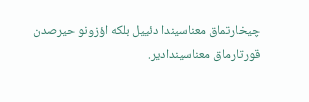چیخارتماق معناسیندا دئییل بلکه اؤزونو حیرصدن قورتارماق معناسیندادیر.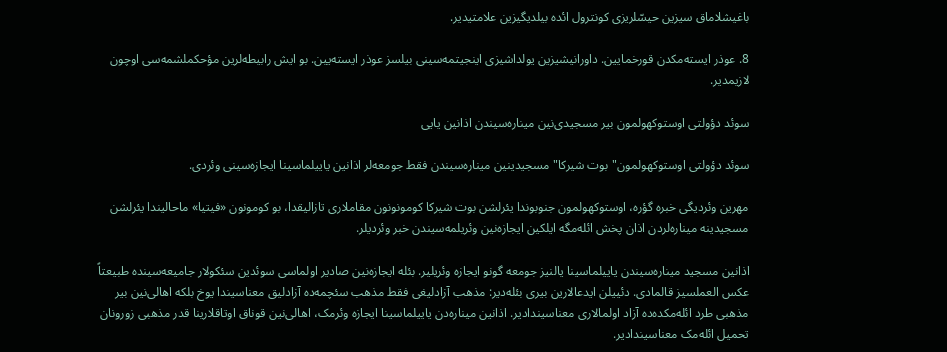باغیشلاماق سیزین حیسّلریزی کونترول ائده بیلدیگیزین علامتیدیر.

8. عوذر ایسته‌مکدن قورخمایین. داورانیشیزین یولداشیزی اینجیتمه‌سینی بیلسز عوذر ایسته‌یین. بو ایش رابیطه‌لرین مؤحکملشمه‌سی اوچون لازیمدیر.

سوئد دؤولتی اوستوکهولمون بیر مسجیدی‌نین میناره‌سیندن اذانین یایی

سوئد دؤولتی اوستوکهولمون"بوت شیرکا" مسجیدینین میناره‌سیندن فقط جومعه‌لر اذانین یاییلماسینا ایجازه‌سینی وئردی.

مهرین وئردیگی خبره گؤره، اوستوکهولمون جنوبوندا یئرلشن بوت شیرکا کومونونون مقاملاری تازالیقدا، بو کومونون «فیتیا» ماحالیندا یئرلشن مسجیدینه میناره‌لردن اذان پخش ائله‌مگه ایلکین ایجازه‌نین وئریلمه‌سیندن خبر وئردیلر.

اذانین مسجید میناره‌سیندن یاییلماسینا یالنیز جومعه گونو ایجازه وئریلیر. بئله ایجازه‌نین صادیر اولماسی سوئدین سئکولار جامیعه‌سینده طبیعتاً عکس العملسیز قالمادی. دئییلن ایدعالارین بیری بئله‌دیر: مذهب آزادلیغی فقط مذهب سئچمه‌ده آزادلیق معناسیندا یوخ بلکه اهالی‌نین بیر مذهبی طرد ائله‌مکده‌ده آزاد اولمالاری معناسیندادیر. اذانین میناره‌دن یاییلماسینا ایجازه وئرمک، اهالی‌نین قوناق اوتاقلارینا قدر مذهبی زورونان تحمیل ائله‌مک معناسیندادیر.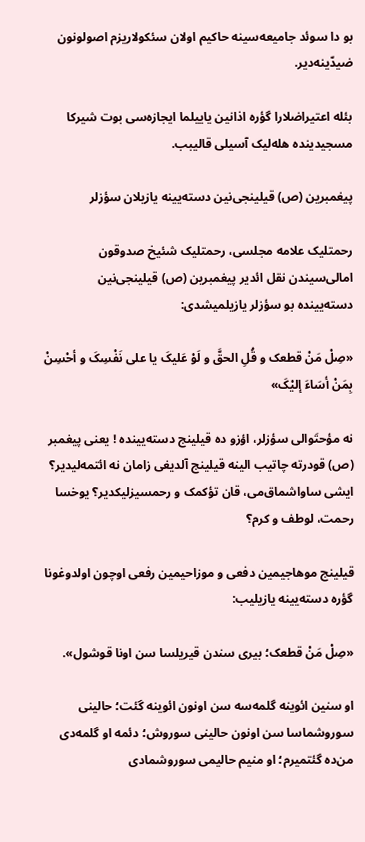بو دا سوئد جامیعه‌سینه حاکیم اولان سئکولاریزم اصولونون ضیدّینه‌دیر.

بئله اعتیراضلارا گؤره اذانین یاییلما ایجازه‌سی بوت شیرکا مسجیدینده هله‌لیک آسیلی قالیبب.

پیغمبرین (ص) قیلینجی‌نین دسته‌یینه یازیلان سؤزلر

رحمتلیک علامه مجلسی، رحمتلیک شئیخ صدوقون امالی‌سیندن نقل ائدیر پیغمبرین (ص) قیلینجی‌نین دسته‌یینده بو سؤزلر یازیلمیشدی:

«صِلْ مَنْ قطعک و قُلِ الحقَّ و لَوْ عَلیکَ یا علی نَفْسِکَ و أحْسِنْ بِمَنْ أسَاءَ إلیْکَ»

نه مؤحتَوالی سؤزلر، اؤزو ده قیلینج دسته‌یینده ! یعنی پیغمبر (ص) قودرته چاتیب الینه قیلینج آلدیغی زامان نه ائتمه‌لیدیر؟ ایشی ساواشماق‌می، قان تؤکمک‌ و رحمسیزلیکدیر؟ یوخسا رحمت، لوطف و کرم؟

قیلینج موهاجیمین دفعی و موزاحیمین رفعی اوچون اولدوغونا گؤره دسته‌یینه یازیلیب:

«صِلْ مَنْ قطعک؛ بیری سندن قیریلسا سن اونا قوشول».

او سنین ائوینه گلمه‌سه سن اونون ائوینه گئت؛ حالینی سوروشماسا سن اونون حالینی سوروش؛ دئمه‌ او گلمه‌دی من‌ده گئتمیرم؛ او منیم حالیمی سوروشمادی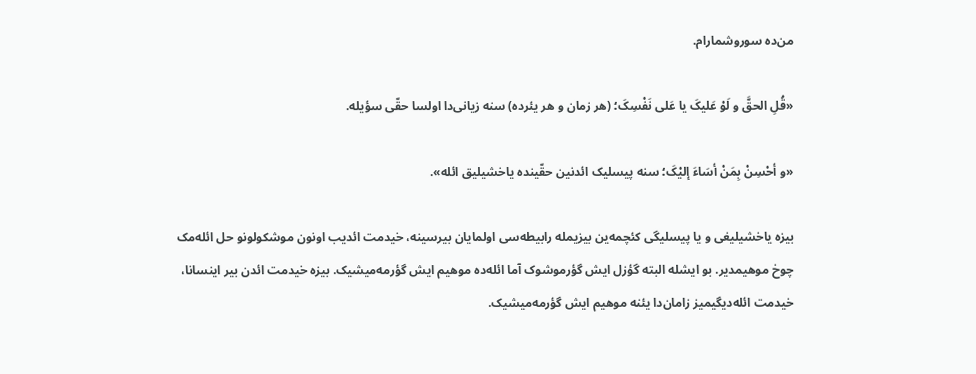من‌ده سوروشمارام.

«قُلِ الحقَّ و لَوْ عَلیکَ یا عَلی نَفْسِکَ؛ (هر زمان و هر یئرده) سنه زیانی‌دا اولسا حقّی سؤیله.

«و أحْسِنْ بِمَنْ أسَاءَ إلیْکَ؛ سنه پیسلیک ائدنین حقّینده یاخشیلیق ائله».

بیزه یاخشیلیغی و یا پیسلیگی کئچمه‌ین بیزیمله رابیطه‌سی اولمایان بیرسینه، خیدمت ائدیب اونون موشکولونو حل ائله‌مک چوخ موهیمدیر. بو ایشله البته گؤزل ایش گؤرموشوک آما ائله‌ده موهیم ایش گؤرمه‌میشیک. بیزه خیدمت ائدن بیر اینسانا، خیدمت ائله‌دیگیمیز زامان‌دا یئنه موهیم ایش گؤرمه‌میشیک.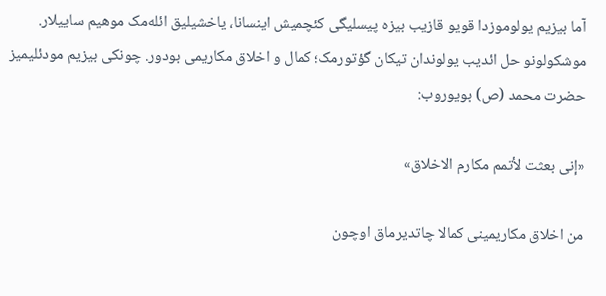آما بیزیم یولوموزدا قویو قازیب بیزه پیسلیگی کئچمیش اینسانا، یاخشیلیق ائله‌مک موهیم ساییلار. موشکولونو حل ائدیب یولوندان تیکان گؤتورمک؛ کمال و اخلاق مکاریمی بودور. چونکی بیزیم مودئلیمیز حضرت محمد (ص) بویوروب:

«إنی بعثت لأتمم مکارم الاخلاق»

من اخلاق مکاریمینی کمالا چاتدیرماق اوچون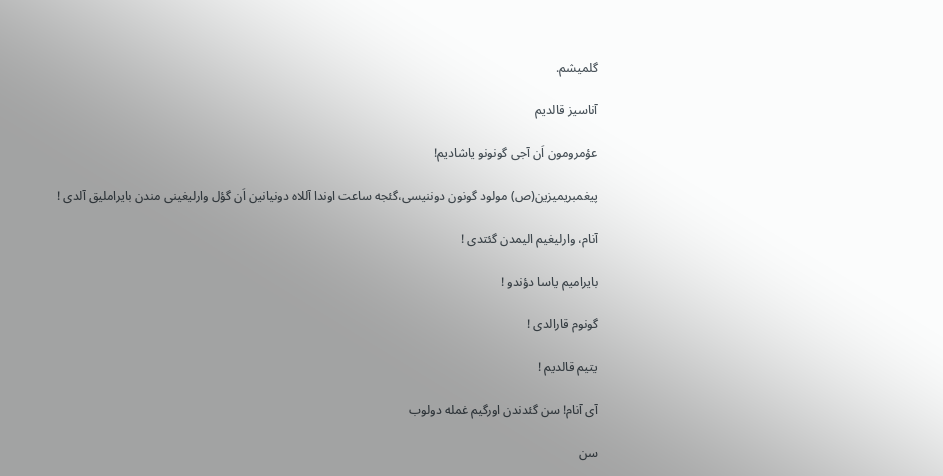گلمیشم.

آناسیز قالدیم

عؤمرومون اَن آجی گونونو یاشادیم!

پیغمبریمیزین(ص) مولود گونون دوننیسی،گئجه ساعت اوندا آللاه دونیانین اَن گؤل وارلیغینی مندن بایراملیق آلدی !

آنام، وارلیغیم الیمدن گئتدی !

بایرامیم یاسا دؤندو !

گونوم قارالدی !

یتیم قالدیم !

آی آنام! سن گئدندن اورگیم غمله دولوب

سن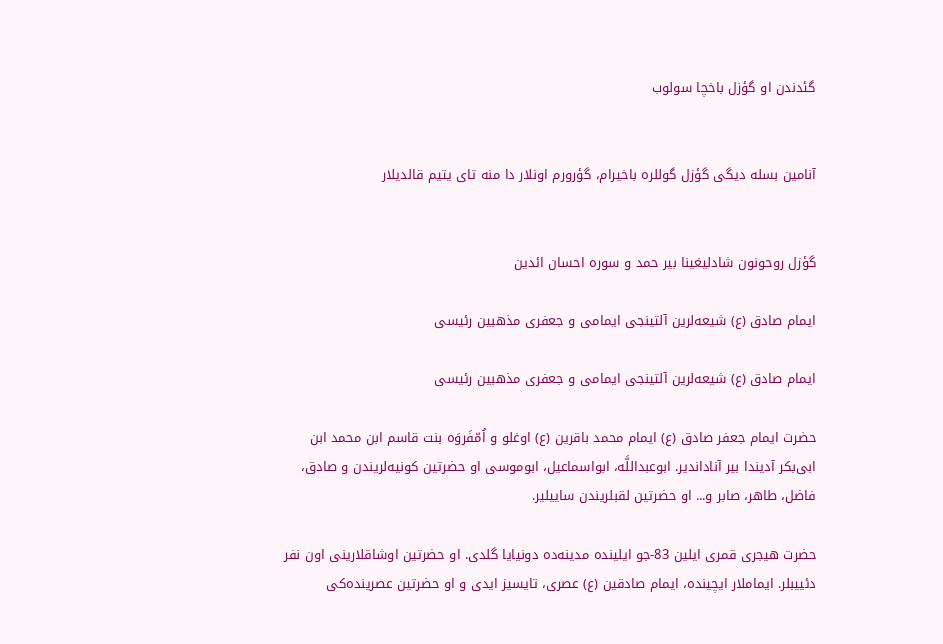گئدندن او گؤزل باخچا سولوب


آنامین بسله دیگی گؤزل گوللره باخیرام، گؤرورم اونلار دا منه تای یتیم قالدیلار


گؤزل روحونون شادلیغینا بیر حمد و سوره احسان ائدین

ایمام صادق (ع) شیعه‌لرین آلتینجی ایمامی و جعفری مذهبین رئیسی

ایمام صادق (ع) شیعه‌لرین آلتینجی ایمامی و جعفری مذهبین رئیسی

حضرت ایمام جعفر صادق (ع) ایمام محمد باقرین (ع) اوغلو و اُمّفَروَه بنت قاسم ابن محمد ابن ابی‌بکر آدیندا بیر آناداندیر. ابوعبداللَّه، ابواسماعیل، ابوموسی او حضرتین کونیه‌لریندن و صادق، فاضل، طاهر، صابر و... او حضرتین لقبلریندن ساییلیر.

حضرت هیجری قمری ایلین 83-جو ایلینده مدینه‌ده دونیایا گلدی. او حضرتین اوشاقلارینی اون نفر دئییبلر. ایماملار ایچینده، ایمام صادقین (ع) عصری، تایسیز ایدی و او حضرتین عصرینده‌کی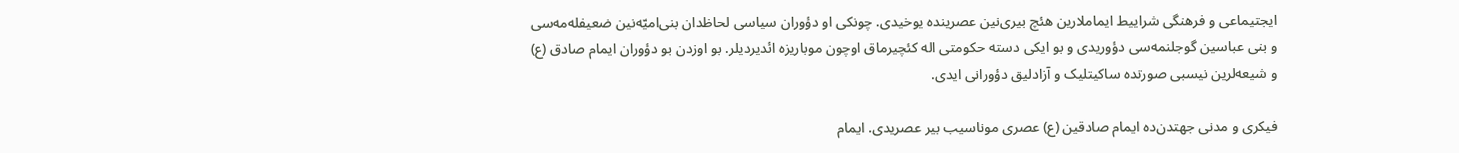ایجتیماعی و فرهنگی شراییط ایماملارین هئچ بیری‌نین عصرینده یوخیدی. چونکی او دؤوران سیاسی لحاظدان بنی‌امیّه‌نین ضعیفله‌مه‌سی و بنی عباسین گوجلنمه‌سی دؤوریدی و بو ایکی دسته حکومتی اله کئچیرماق اوچون موباریزه ائدیردیلر. بو اوزدن بو دؤوران ایمام صادق (ع) و شیعه‌لرین نیسبی صورتده ساکیتلیک و آزادلیق دؤورانی ایدی.

فیکری و مدنی جهتدن‌ده ایمام صادقین (ع) عصری موناسیب بیر عصریدی. ایمام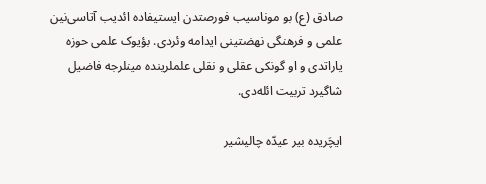صادق (ع) بو موناسیب فورصتدن ایستیفاده ائدیب آتاسی‌نین علمی و فرهنگی نهضتینی ایدامه وئردی. بؤیوک علمی حوزه یاراتدی و او گونکی عقلی و نقلی علملرینده مینلرجه فاضیل شاگیرد تربیت ائله‌دی.

ایچَریده بیر عیدّه چالیشیر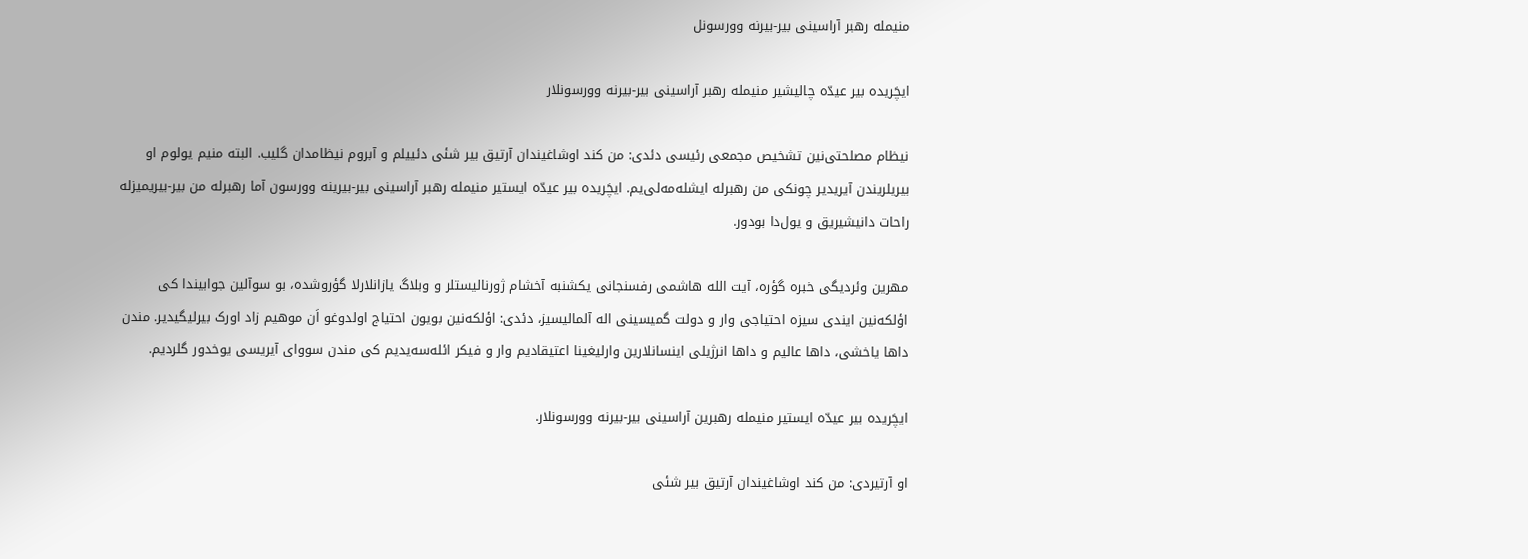منیمله رهبر آراسینی بیر-بیرنه وورسونل

ایچَریده بیر عیدّه چالیشیر منیمله رهبر آراسینی بیر-بیرنه وورسونلار

نیظام مصلحتی‌نین تشخیص مجمعی‌ رئیسی دئدی: من کند اوشاغیندان آرتیق بیر شئی دئییلم و آبروم نیظامدان گلیب. البته منیم یولوم او بیریلریندن آیریدیر چونکی من رهبرله ایشله‌مه‌لی‌یم. ایچَریده بیر عیدّه ایستیر منیمله رهبر آراسینی بیر-بیرینه وورسون آما رهبرله من بیر-بیریمیزله راحات دانیشیریق و یول‌دا بودور.

مهرین وئردیگی خبره گؤره، آیت الله هاشمی رفسنجانی یکشنبه آخشام ژورنالیستلر و وبلاگ یازانلارلا گؤروشده، بو سوآلین جوابیندا کی اؤلکه‌نین ایندی سیزه احتیاجی وار و دولت گمیسینی اله آلمالیسیز، دئدی: اؤلکه‌نین بویون احتیاج اولدوغو اَن موهیم زاد اورک بیرلیگیدیر. مندن داها یاخشی، داها عالیم و داها انرژیلی اینسانلارین وارلیغینا اعتیقادیم وار و فیکر ائله‌سه‌یدیم کی مندن سووای آیریسی یوخدور گلردیم.

ایچَریده بیر عیدّه ایستیر منیمله رهبرین آراسینی بیر-بیرنه وورسونلار.

او آرتیردی: من کند اوشاغیندان آرتیق بیر شئی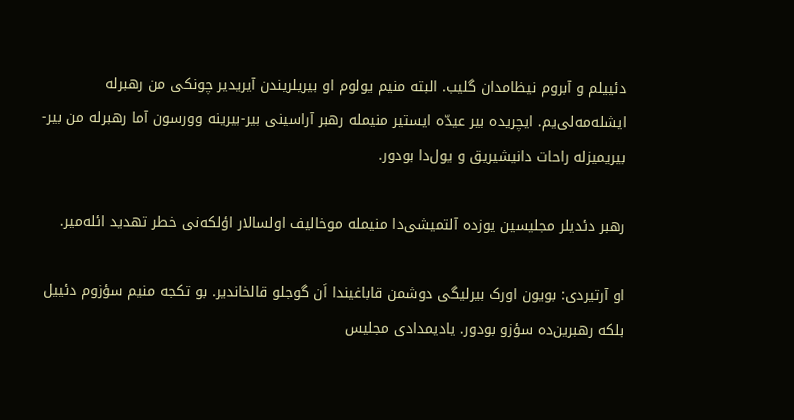دئییلم و آبروم نیظامدان گلیب. البته منیم یولوم او بیریلریندن آیریدیر چونکی من رهبرله ایشله‌مه‌لی‌یم. ایچریده بیر عیدّه ایستیر منیمله رهبر آراسینی بیر-بیرینه وورسون آما رهبرله من بیر-بیریمیزله راحات دانیشیریق و یول‌دا بودور.

رهبر دئدیلر مجلیسین یوزده آلتمیشی‌دا منیمله موخالیف اولسالار اؤلکه‌نی خطر تهدید ائله‌میر.

او آرتیردی: بویون اورک بیرلیگی دوشمن قاباغیندا اَن گوجلو قالخاندیر. بو تکجه منیم سؤزوم دئییل بلکه رهبرین‌ده سؤزو بودور. یادیمدادی مجلیس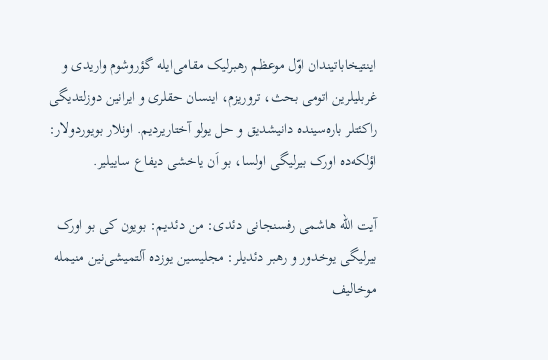اینتیخاباتیندان اوّل موعظم رهبرلیک مقامی‌ایله گؤروشوم واریدی و غربلیلرین اتومی بحث، تروریزم، اینسان حقلری و ایرانین دوزلتدیگی راکئتلر باره‌سینده دانیشدیق و حل یولو آختاریردیم. اونلار بویوردولار: اؤلکه‌ده اورک بیرلیگی اولسا، بو اَن یاخشی دیفاع ساییلیر.

آیت الله هاشمی رفسنجانی دئدی: من دئدیم: بویون کی بو اورک بیرلیگی یوخدور و رهبر دئدیلر: مجلیسین یوزده آلتمیشی‌نین منیمله موخالیف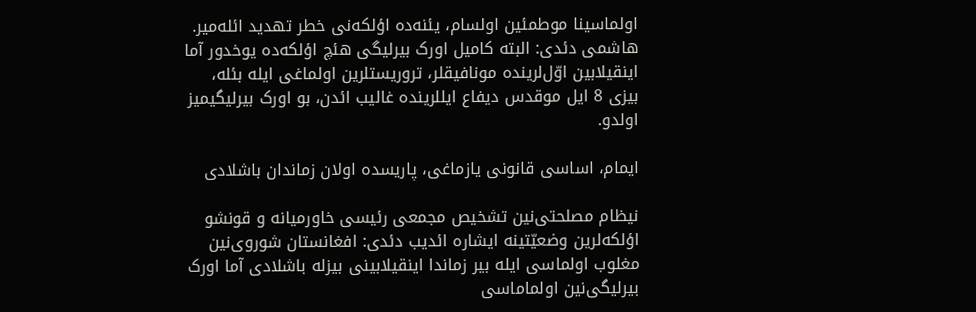اولماسینا موطمئین اولسام، یئنه‌ده اؤلکه‌نی خطر تهدید ائله‌میر. هاشمی دئدی: البته کامیل اورک بیرلیگی هئچ اؤلکه‌ده یوخدور آما اینقیلابین اوّل‌لرینده مونافیقلر، تروریستلرین اولماغی ایله بئله، بیزی 8 ایل موقدس دیفاع ایللرینده غالیب ائدن، بو اورک بیرلیگیمیز اولدو.

ایمام، اساسی قانونی یازماغی، پاریسده اولان زماندان باشلادی

نیظام مصلحتی‌نین تشخیص مجمعی‌ رئیسی خاورمیانه و قونشو اؤلکه‌لرین وضعیّتینه ایشاره ائدیب دئدی: افغانستان شوروی‌نین مغلوب اولماسی ایله بیر زماندا اینقیلابینی بیزله باشلادی آما اورک بیرلیگی‌نین اولماماسی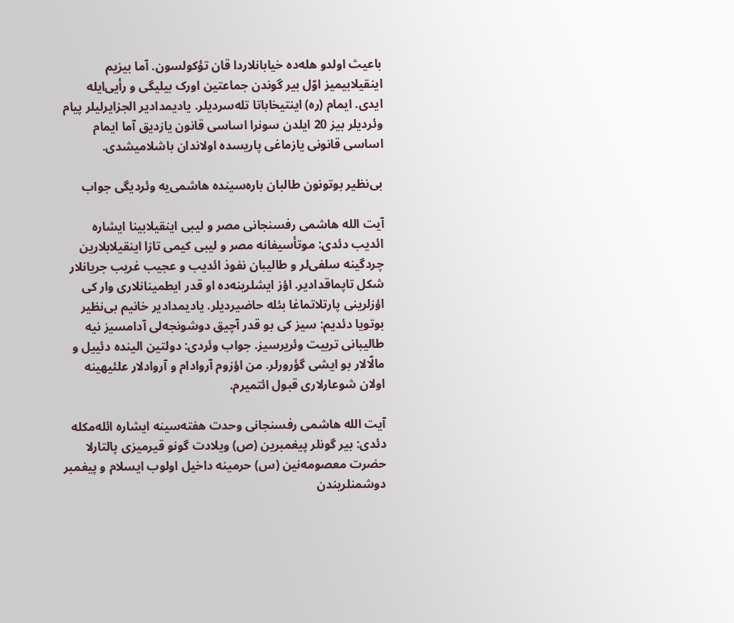باعیث اولدو هله‌ده خیابانلاردا قان تؤکولسون. آما بیزیم اینقیلابیمیز اوّل بیر گوندن جماعتین اورک بیلیگی و رأیی‌ایله ایدی. ایمام (ره) اینتیخاباتا تله‌سردیلر. یادیمدادیر الجزایرلیلر پیام وئردیلر بیز 20 ایلدن سونرا اساسی قانون یازدیق آما ایمام اساسی قانونی یازماغی پاریسده اولاندان باشلامیشدی.

بی‌نظیر بوتونون طالبان باره‌سینده هاشمی‌یه وئردیگی جواب

آیت الله هاشمی رفسنجانی مصر و لیبی اینقیلابینا ایشاره ائدیب دئدی: موتأسیفانه مصر و لیبی کیمی تازا اینقیلابلارین چردگینه سلفی‌لر و طالیبان نفوذ ائدیب و عجیب غریب جریانلار شکل تاپماقدادیر. اؤز ایشلرینه‌ده او قدر ایطمینانلاری وار کی اؤزلرینی پارتلاتماغا بئله حاضیردیلر. یادیمدادیر خانیم بی‌نظیر بوتویا دئدیم: سیز کی بو قدر آچیق دوشونجه‌لی آدامسیز نیه طالیبانی تربیت وئریرسیز. جواب وئردی: دولتین الینده دئییل و مالّالار بو ایشی گؤرورلر. من اؤزوم آروادام و آروادلار علئیهینه اولان شوعارلاری قبول ائتمیرم.

آیت الله هاشمی رفسنجانی وحدت هفته‌سینه ایشاره ائله‌مکله دئدی: بیر گونلر پیغمبرین (ص) ویلادت گونو قیرمیزی پالتارلا حضرت معصومه‌نین (س) حرمینه داخیل اولوب ایسلام و پیغمبر دوشمنلریندن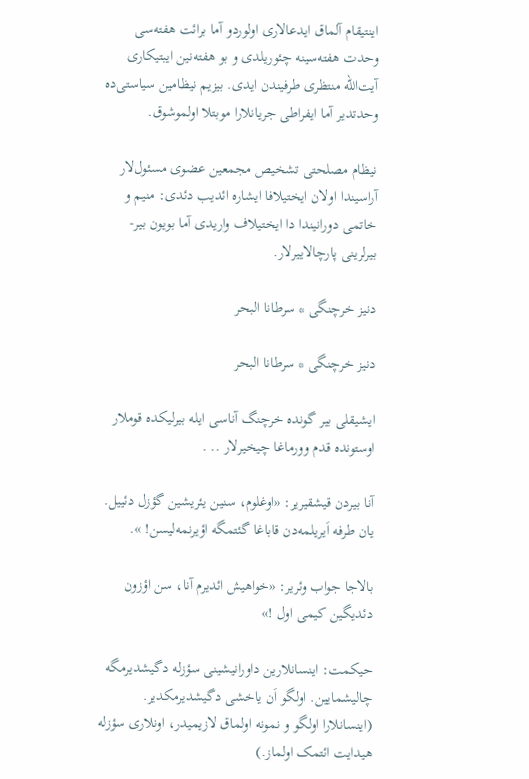اینتیقام آلماق ایدعالاری اولوردو آما برائت هفته‌سی وحدت هفته‌سینه چئوریلدی و بو هفته‌نین ایبتیکاری آیت‌الله منتظری طرفیندن ایدی. بیزیم نیظامین سیاستی‌ده وحدتدیر آما ایفراطی جریانلارا موبتلا اولموشوق.

نیظام مصلحتی تشخیص مجمعین عضوی مسئول‌لار آراسیندا اولان ایختیلافا ایشاره ائدیب دئدی: منیم و خاتمی دورانیندا دا ایختیلاف واریدی آما بویون بیر-بیرلرینی پارچالاییرلار.

دنیز خرچنگی * سرطانا البحر

دنیز خرچنگی * سرطانا البحر

ایشیقلی بیر گونده خرچنگ آناسی ایله بیرلیکده قوملار اوستونده قدم وورماغا چیخیرلار .. .

آنا بیردن قیشقیریر: «اوغلوم، سنین یئریشین گؤزل دئییل. یان طرفه اَیریلمه‌دن قاباغا گئتمگه اؤیرنمه‌لیسن! ».

بالاجا جواب وئریر: «خواهیش ائدیرم آنا، سن اؤزون دئدیگین کیمی اول !»

حیکمت: اینسانلارین داورانیشینی سؤزله دگیشدیرمگه چالیشمایین. اولگو اَن یاخشی دگیشدیرمکدیر. (اینسانلارا اولگو و نمونه اولماق لازیمیدر، اونلاری سؤزله هیدایت ائتمک اولماز.)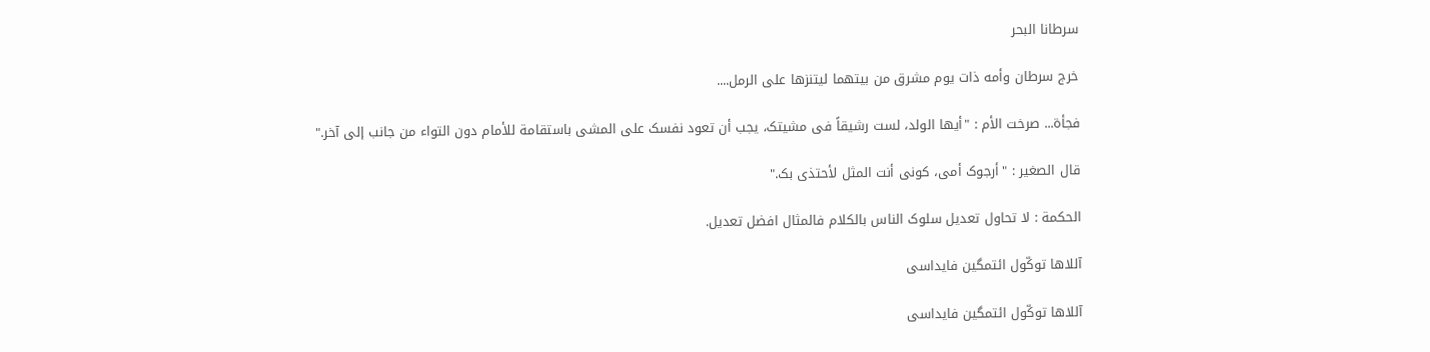سرطانا البحر

خرج سرطان وأمه ذات یوم مشرق من بیتهما لیتنزها على الرمل....

فجأة... صرخت الأم : "أیها الولد، لست رشیقاً فی مشیتک، یجب أن تعود نفسک على المشی باستقامة للأمام دون التواء من جانب إلى آخر."

قال الصغیر : "أرجوک أمی، کونی أنت المثل لأحتذی بک."

الحکمة : لا تحاول تعدیل سلوک الناس بالکلام فالمثال افضل تعدیل.

آللاها توکّول ائتمگین فایداسی

آللاها توکّول ائتمگین فایداسی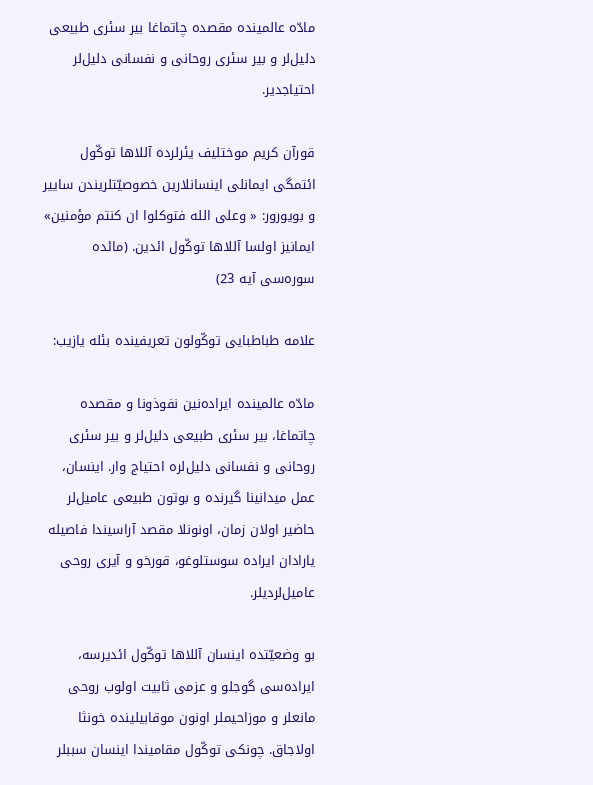مادّه عالمینده مقصده چاتماغا بیر سئری طبیعی دلیل‌لر و بیر سئری روحانی و نفسانی دلیل‌لر احتیاجدیر.

قورآن کریم موختلیف یئرلرده آللاها توکّول ائتمگی ایمانلی اینسانلارین خصوصیّتلریندن ساییر و بویورور: « وعلی الله فتوکلوا ان کنتم مؤمنین» ایمانیز اولسا آللاها توکّول ائدین. (مائده سوره‌سی آیه 23)

علامه طباطبایی توکّولون تعریفینده بئله یازیب:

مادّه عالمینده ایراده‌نین نفوذونا و مقصده چاتماغا، بیر سئری طبیعی دلیل‌لر و بیر سئری روحانی و نفسانی دلیل‌لره احتیاج وار. اینسان، عمل میدانینا گیرنده و بوتون طبیعی عامیل‌لر حاضیر اولان زمان، اونونلا مقصد آراسیندا فاصیله یارادان ایراده سوستلوغو، قورخو و آیری روحی عامیل‌لردیلر.

بو وضعیّتده اینسان آللاها توکّول ائدیر‌سه، ایراده‌سی گوجلو و عزمی ثابیت اولوب روحی مانعلر و موزاحیملر اونون موقابیلینده خونثا اولاجاق. چونکی توکّول مقامیندا اینسان سببلر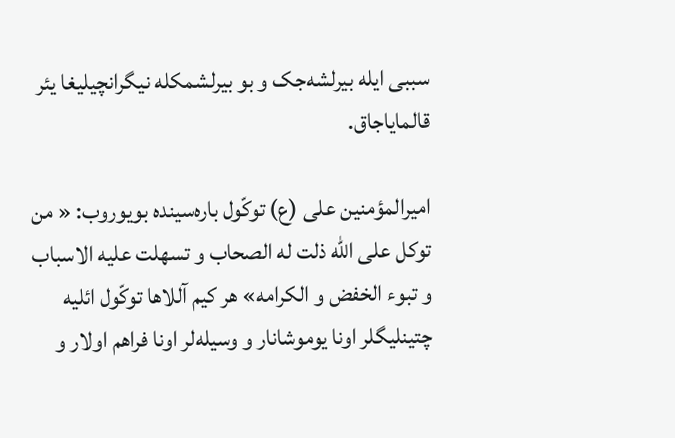سببی ایله بیرلشه‌جک و بو بیرلشمکله نیگرانچیلیغا یئر قالمایاجاق.

امیرالمؤمنین علی (ع) توکّول باره‌سینده بویوروب: « من توکل علی الله ذلت له الصحاب و تسهلت علیه الاسباب و تبوء الخفض و الکرامه» هر کیم آللاها توکّول ائلیه چتینلیگلر اونا یوموشانار و وسیله‌لر اونا فراهم اولار و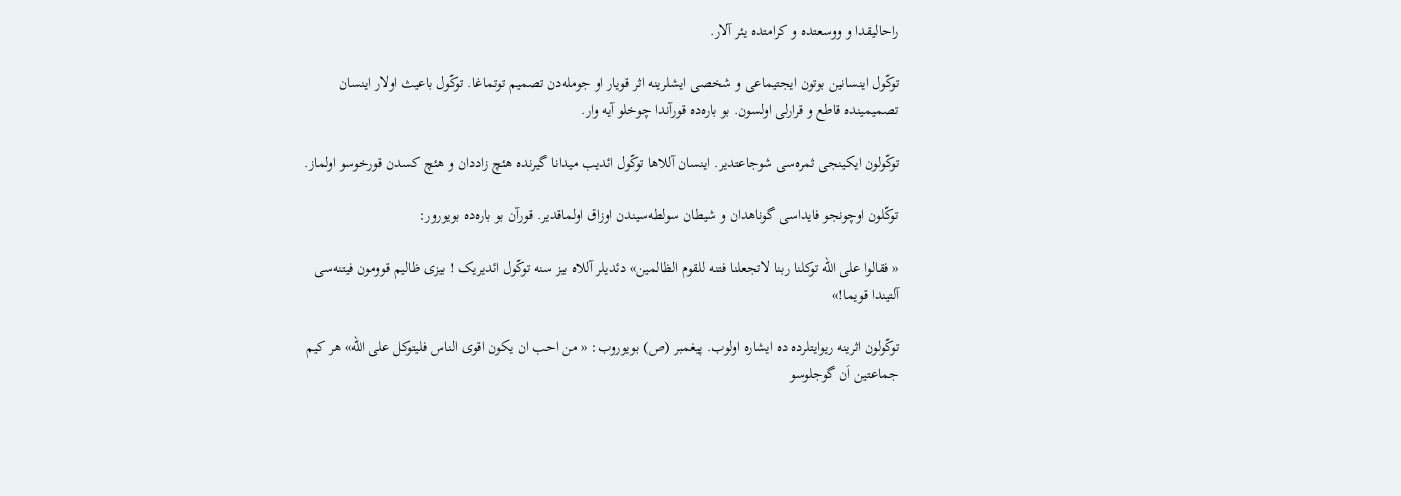راحالیقدا و ووسعتده و کرامتده یئر آلار.

توکّول اینسانین بوتون ایجتیماعی و شخصی ایشلرینه اثر قویار او جومله‌دن تصمیم توتماغا. توکّول باعیث اولار اینسان تصمیمینده قاطع و قرارلی اولسون. بو باره‌ده قورآندا چوخلو آیه وار.

توکّولون ایکینجی ثمره‌سی شوجاعتدیر. اینسان آللاها توکّول ائدیب میدانا گیرنده هئچ زاددان و هئچ کسدن قورخوسو اولماز.

توکّلون اوچونجو فایداسی گوناهدان و شیطان سولطه‌سیندن اوزاق اولماقدیر. قورآن بو باره‌ده بویورور:

« فقالوا علی الله توکلنا ربنا لاتجعلنا فتنه للقوم الظالمین» دئدیلر آللاه بیز سنه توکّول ائدیریک ! بیزی ظالیم قوومون فیتنه‌سی آلتیندا قویما!»

توکّولون اثرینه ریوایتلرده ده ایشاره اولوب. پیغمبر (ص) بویوروب: « من احب ان یکون اقوی الناس فلیتوکل علی الله» هر کیم جماعتین اَن گوجلوسو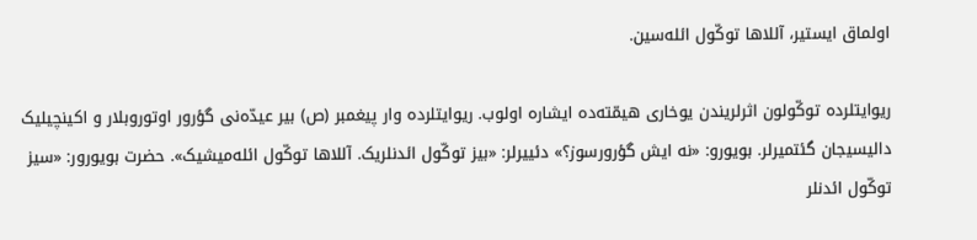اولماق ایستیر، آللاها توکّول ائله‌سین.

ریوایتلرده توکّولون اثرلریندن یوخاری هیمّته‌ده ایشاره اولوب. ریوایتلرده وار پیغمبر (ص) بیر عیدّه‌نی گؤرور اوتوروبلار و اکینچیلیک دالیسیجان گئتمیرلر. بویورو: «نه ایش گؤرورسوز؟» دئییرلر: «بیز توکّول ائدنلریک. آللاها توکّول ائله‌میشیک». حضرت بویورور: «سیز توکّول ائدنلر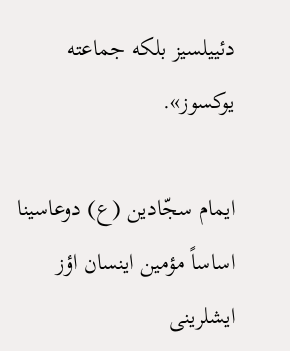دئییلسیز بلکه جماعته یوکسوز».

ایمام سجّادین (ع) دوعاسینا اساساً مؤمین اینسان اؤز ایشلرینی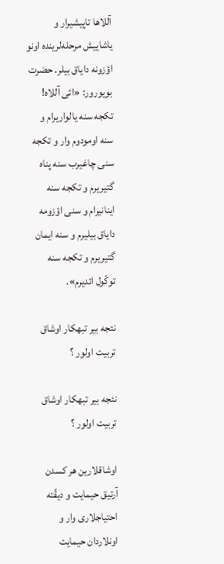آللاها تاپیشیرار و یاشاییش مرحله‌لرینده اونو اؤزونه دایاق بیلر. حضرت بویورور: «ائی آللاه! تکجه سنه یالواریرام و سنه اومودوم وار و تکجه سنی چاغیرب سنه پناه گتیریرم و تکجه سنه اینانیرام و سنی اؤزومه دایاق بیلیرم و سنه ایمان گتیریرم و تکجه سنه توکّول ائدیرم».

نئجه بیر تبهکار اوشاق تربیت اولور ؟

نئجه بیر تبهکار اوشاق تربیت اولور ؟

اوشاقلارین هر کسدن آرتیق حیمایت و دیقّته احتیاجلاری وار و اونلاردان حیمایت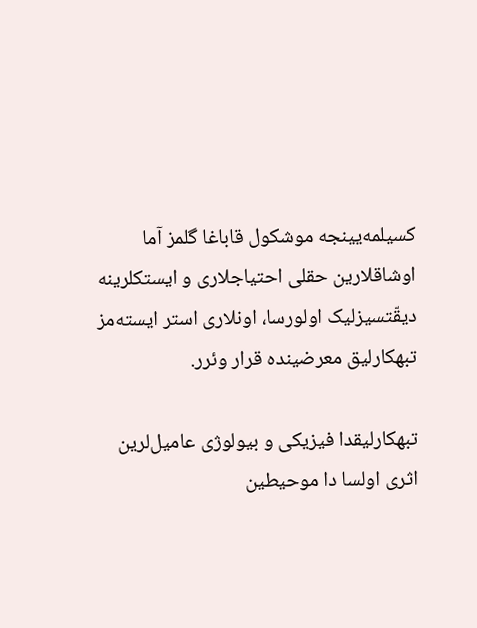کسیلمه‌یینجه موشکول قاباغا گلمز آما اوشاقلارین حقلی احتیاجلاری و ایستکلرینه دیقّتسیزلیک اولورسا، اونلاری استر ایسته‌مز تبهکارلیق معرضینده قرار وئرر.

تبهکارلیقدا فیزیکی و بیولوژی عامیل‌لرین اثری اولسا دا موحیطین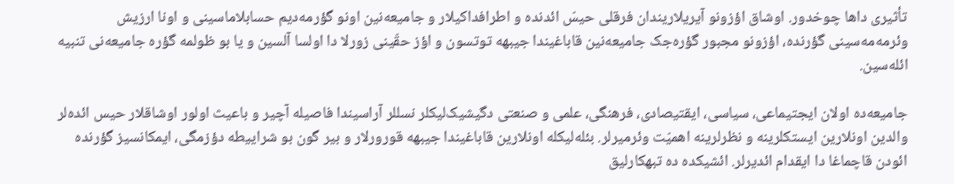تأثیری داها چوخدور. اوشاق اؤزونو آیریلاریندان فرقلی حیسّ ائدنده و اطرافداکیلار و جامیعه‌نین اونو گؤرمه‌دیم حسابلاماسینی و اونا ارزیش وئرمه‌مه‌سینی گؤرنده، اؤزونو مجبور گؤره‌جک جامیعه‌نین قاباغیندا جیبهه توتسون و اؤز حقّینی زورلا دا اولسا آلسین و یا بو ظولمه گؤره جامیعه‌نی تنبیه ائله‌سین.

جامیعه‌ده اولان ایجتیماعی، سیاسی، ایقتیصادی، فرهنگی، علمی و صنعتی دگیشیک‌لیکلر نسللر آراسیندا فاصیله ‌آچیر و باعیث اولور اوشاقلار حیس ائده‌لر والدین اونلارین ایستکلرینه و نظرلرینه اهمیّت وئرمیرلر. بئله‌لیکله اونلارین قاباغیندا جیبهه قورورلار و بیر گون بو شراییطه دؤزمگی، ایمکانسیز گؤرنده ائودن قاچماغا دا ایقدام ائدیرلر. ائشیکده ده تبهکارلیق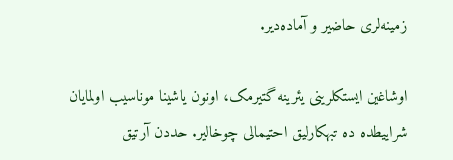زمینه‌لری حاضیر و آماده‌دیر.

اوشاغین ایستکلرینی یئرینه گتیرمک، اونون یاشینا موناسیب اولمایان شراییطده ده تبهکارلیق احتیمالی چوخالیر. حددن آرتیق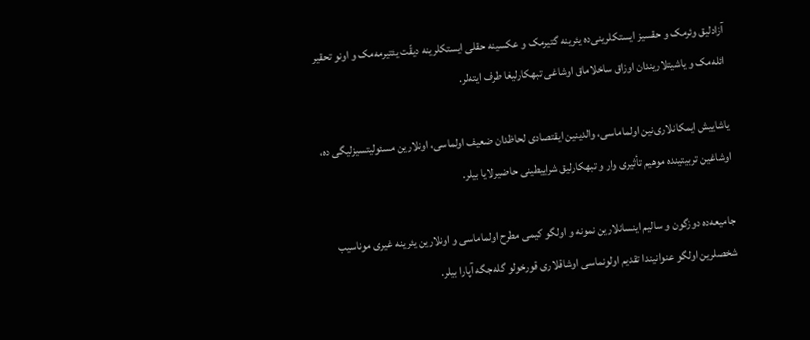آزادلیق وئرمک و حقسیز ایستکلرینی‌ده یئرینه گتیرمک و عکسینه حقلی ایستکلرینه دیقّت یئتیرمه‌مک و اونو تحقیر ائله‌مک و یاشیتلاریندان اوزاق ساخلاماق اوشاغی تبهکارلیغا طرف ایته‌لر.

یاشاییش ایمکانلاری‌نین اولماماسی، والدینین ایقتصادی لحاظدان ضعیف اولماسی، اونلارین مسئولیتسیزلیگی ده، اوشاغین تربیتینده موهیم تأثیری وار و تبهکارلیق شراییطینی حاضیرلایا بیلر.

جامیعه‌ده دوزگون و سالیم اینسانلارین نمونه‌ و اولگو کیمی مطرح اولماماسی و اونلارین یئرینه غیری موناسیب شخصلرین اولگو عنوانیندا تقدیم اولونماسی اوشاقلاری قورخولو گله‌جگه آپارا بیلر.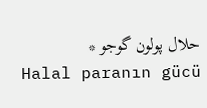حلال پولون گوجو * Halal paranın gücü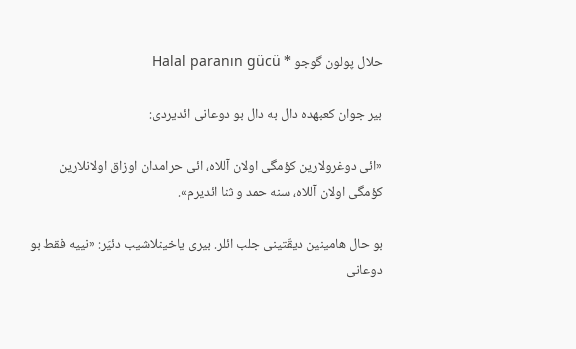حلال پولون گوجو * Halal paranın gücü

بیر جوان کعبهده دال به دال بو دوعانی ائدیردی:

«ائی دوغرولارین کؤمگی اولان آللاه، ائی حرامدان اوزاق اولانلارین کؤمگی اولان آللاه، سنه حمد و ثنا ائدیرم».

بو حال هامینین دیقّتینی جلب ائلر. بیری یاخینلاشیب دئیَر: «نییه فقط بو دوعانی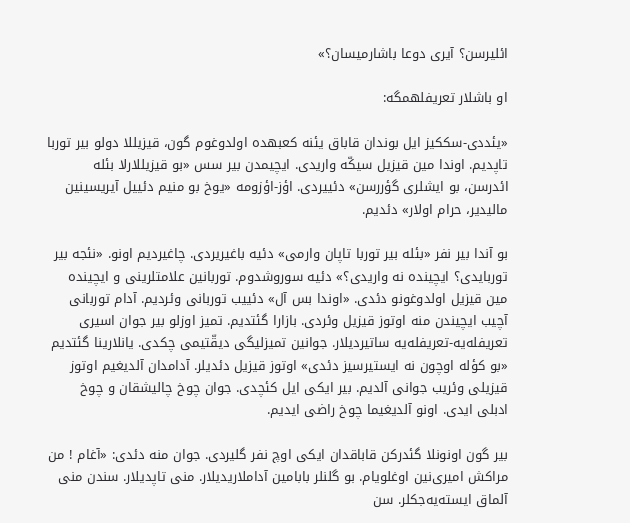ائلیرسن؟ آیری دوعا باشارمیسان؟»

او باشلار تعریفلهمگه:

«یئددی-سککیز ایل بوندان قاباق یئنه کعبهده اولدوغوم گون، قیزیللا دولو بیر توربا تاپدیم. اوندا مین قیزیل سیکّه واریدی. ایچیمدن بیر سس «بو قیزیللارلا بئله ائدرسن، بو ایشلری گؤررسن» دئییردی. اؤز-اؤزومه «یوخ بو منیم دئییل آیریسینین مالیدیر، حرام اولار» دئدیم.

بو آندا بیر نفر «بئله بیر توربا تاپان وارمی» دئیه باغیریردی. چاغیردیم اونو. «نئجه بیر توربایدی؟ ایچینده نه واریدی؟» دئیه سوروشدوم. توربانین علامتلرینی و ایچینده مین قیزیل اولدوغونو دئدی. «اوندا بس آل» دئییب توربانی وئردیم. آدام توربانی آچیب ایچیندن منه اوتوز قیزیل وئردی. بازارا گئتدیم. تمیز اوزلو بیر جوان اسیری تعریفله‌یه‌-تعریفله‌یه ساتیردیلار. جوانین تمیزلیگی دیقّتیمی چکدی. یانلارینا گئتدیم «بو کؤله اوچون نه ایستیرسیز دئدی» اوتوز قیزیل دئدیلر. آدامدان آلدیغیم اوتوز قیزیلی وئریب جوانی آلدیم. بیر ایکی ایل کئچدی. جوان چوخ چالیشقان و چوخ ادبلی ایدی. اونو آلدیغیما چوخ راضی ایدیم.

بیر گون اونونلا گئدرکن قاباقدان ایکی اوچ نفر گلیردی. جوان منه دئدی: «آغام ! من مراکش امیری‌نین اوغلویام. بو گلنلر بابامین آداملاریدیلار. منی تاپدیلار. سندن منی آلماق ایسته‌یه‌جکلر. سن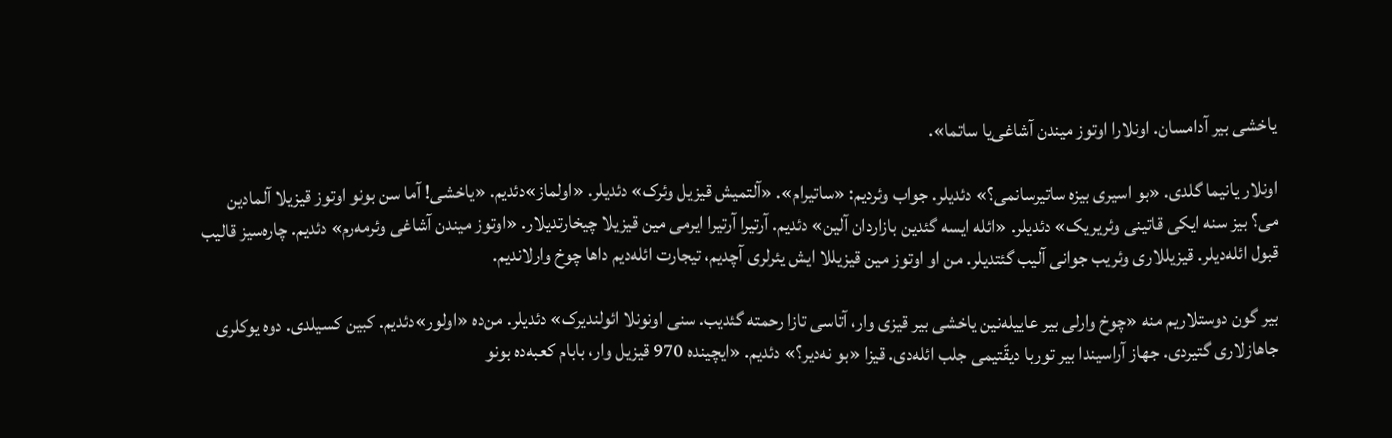یاخشی بیر آدامسان. اونلارا اوتوز میندن آشاغی‌یا ساتما».

اونلار یانیما گلدی. «بو اسیری بیزه ساتیرسانمی؟» دئدیلر. جواب وئردیم: «ساتیرام». «آلتمیش قیزیل وئرک» دئدیلر. «اولماز»دئدیم. «یاخشی! آما سن بونو اوتوز قیزیلا آلمادین می؟ بیز سنه ایکی قاتینی وئریریک» دئدیلر. «ائله ایسه گئدین بازاردان آلین» دئدیم. آرتیرا آرتیرا ایرمی مین قیزیلا چیخارتدیلار. «اوتوز میندن آشاغی وئرمه‌رم» دئدیم. چاره‌سیز قالیب قبول ائله‌دیلر. قیزیللاری وئریب جوانی آلیب گئتدیلر. من او اوتوز مین قیزیللا ایش یئرلری آچدیم، تیجارت ائله‌دیم داها چوخ وارلاندیم.

بیر گون دوستلاریم منه «چوخ وارلی بیر عاییله‌نین یاخشی بیر قیزی وار، آتاسی تازا رحمته گئدیب. سنی اونونلا ائولندیرک» دئدیلر. من‌ده «اولور»دئدیم. کبین کسیلدی. دوه یوکلری جاهازلاری گتیردی. جهاز آراسیندا بیر توربا دیقّتیمی جلب ائله‌دی. قیزا «بو نه‌دیر؟» دئدیم. «ایچینده 970 قیزیل وار، بابام کعبه‌ده بونو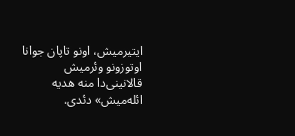ایتیرمیش، اونو تاپان جوانا اوتوزونو وئرمیش قالانینی‌دا منه هدیه ائله‌میش» دئدی.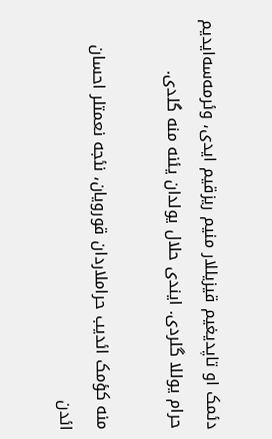دئمک او تاپدیغیم قیزیللار منیم ریزقیم ایدی، وئرمه‌سه‌ایدیم حرام یوللا گلردی. ایندی حلال یولدان یئنه منه گلدی.

منه کؤمک ائدیب حراملاردان قورویان، نئجه نعمتلر احسان ائدن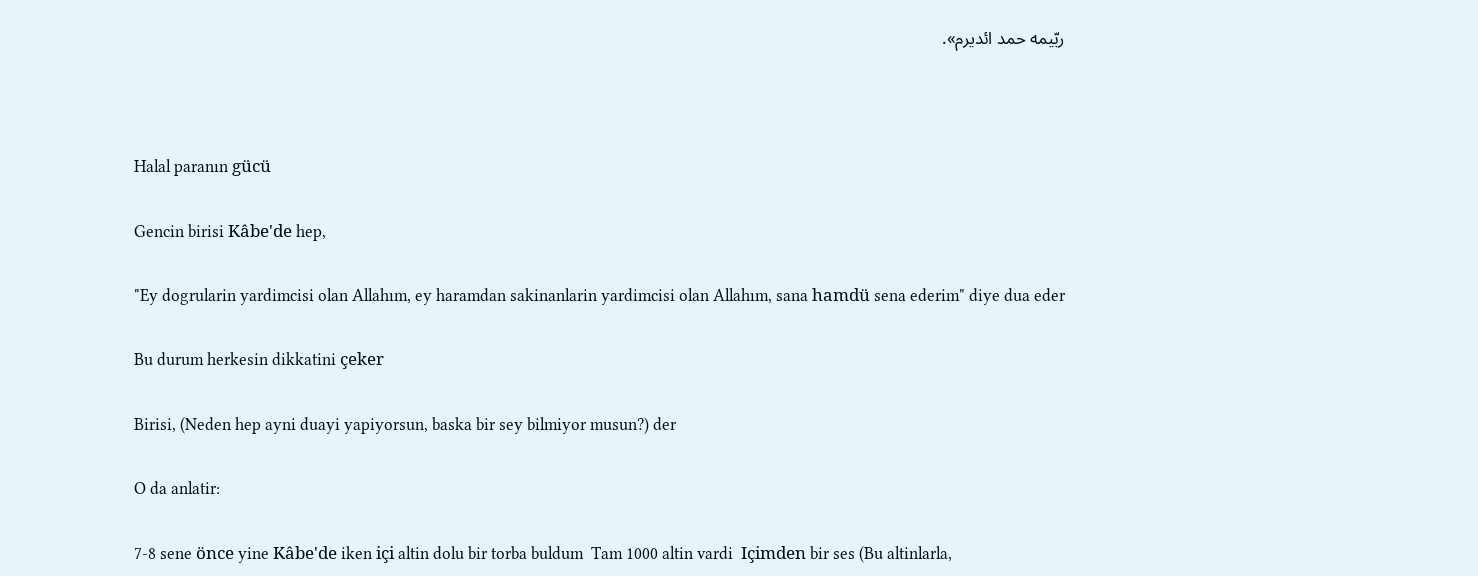ربّیمه حمد ائدیرم».



Halal paranın gücü

Gencin birisi Kâbe'de hep,

"Ey dogrularin yardimcisi olan Allahım, ey haramdan sakinanlarin yardimcisi olan Allahım, sana hamdü sena ederim" diye dua eder

Bu durum herkesin dikkatini çeker

Birisi, (Neden hep ayni duayi yapiyorsun, baska bir sey bilmiyor musun?) der

O da anlatir:

7-8 sene önce yine Kâbe'de iken içi altin dolu bir torba buldum  Tam 1000 altin vardi  Içimden bir ses (Bu altinlarla,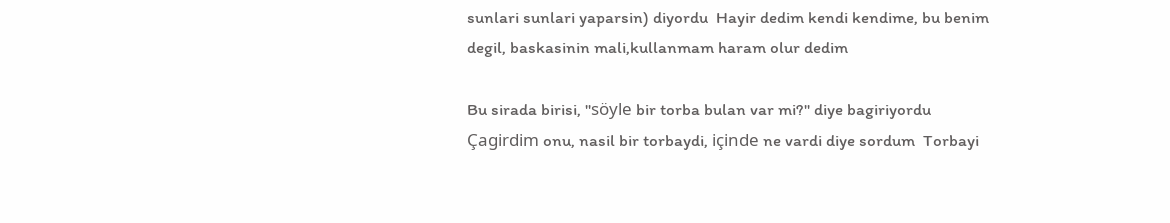sunlari sunlari yaparsin) diyordu  Hayir dedim kendi kendime, bu benim degil, baskasinin mali,kullanmam haram olur dedim

Bu sirada birisi, "söyle bir torba bulan var mi?" diye bagiriyordu  Çagirdim onu, nasil bir torbaydi, içinde ne vardi diye sordum  Torbayi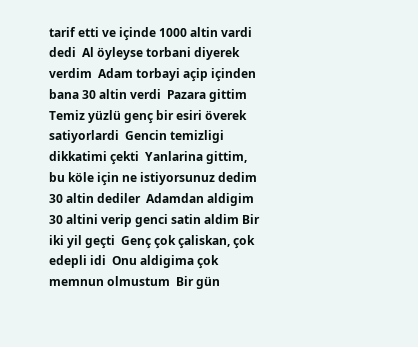tarif etti ve içinde 1000 altin vardi dedi  Al öyleyse torbani diyerek verdim  Adam torbayi açip içinden bana 30 altin verdi  Pazara gittim  Temiz yüzlü genç bir esiri överek satiyorlardi  Gencin temizligi dikkatimi çekti  Yanlarina gittim, bu köle için ne istiyorsunuz dedim  30 altin dediler  Adamdan aldigim 30 altini verip genci satin aldim Bir iki yil geçti  Genç çok çaliskan, çok edepli idi  Onu aldigima çok memnun olmustum  Bir gün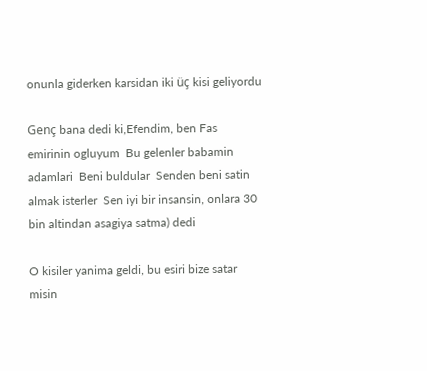onunla giderken karsidan iki üç kisi geliyordu

Genç bana dedi ki,Efendim, ben Fas emirinin ogluyum  Bu gelenler babamin adamlari  Beni buldular  Senden beni satin almak isterler  Sen iyi bir insansin, onlara 30 bin altindan asagiya satma) dedi

O kisiler yanima geldi, bu esiri bize satar misin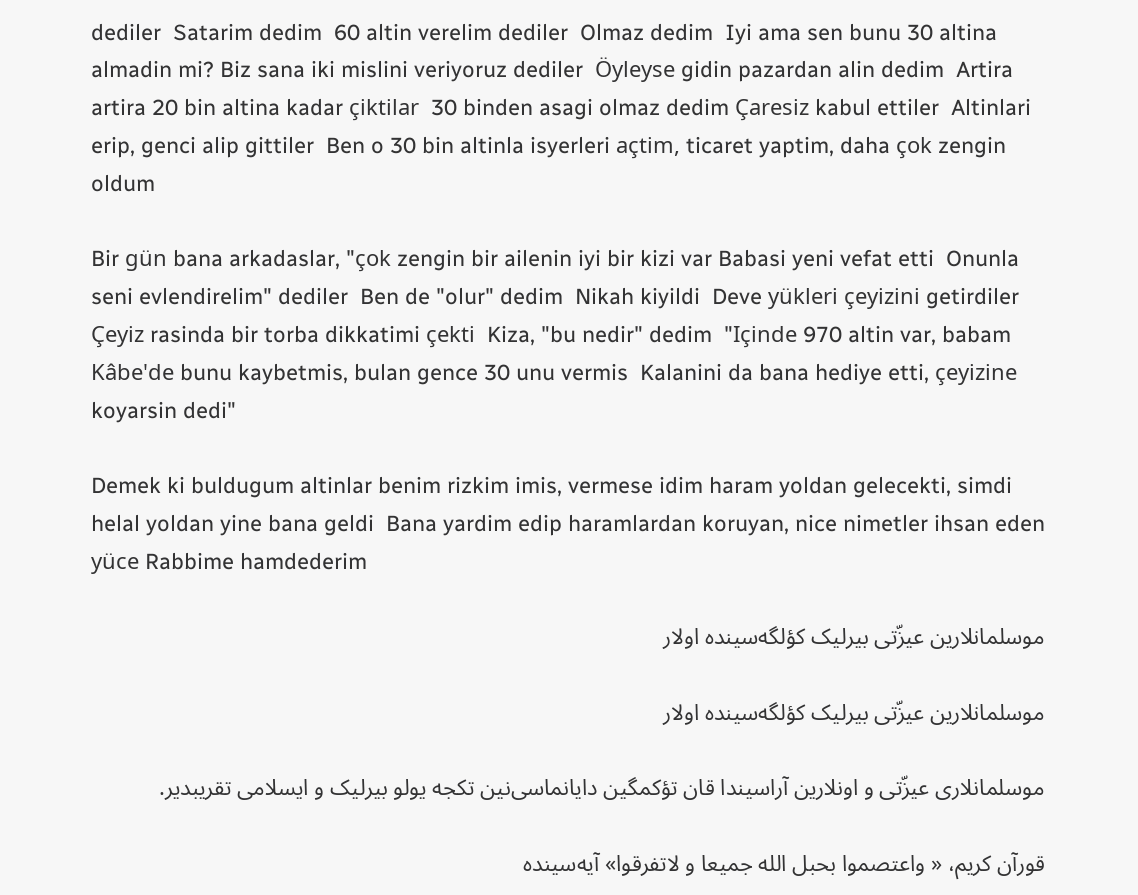dediler  Satarim dedim  60 altin verelim dediler  Olmaz dedim  Iyi ama sen bunu 30 altina almadin mi? Biz sana iki mislini veriyoruz dediler  Öyleyse gidin pazardan alin dedim  Artira artira 20 bin altina kadar çiktilar  30 binden asagi olmaz dedim Çaresiz kabul ettiler  Altinlari erip, genci alip gittiler  Ben o 30 bin altinla isyerleri açtim, ticaret yaptim, daha çok zengin oldum

Bir gün bana arkadaslar, "çok zengin bir ailenin iyi bir kizi var Babasi yeni vefat etti  Onunla seni evlendirelim" dediler  Ben de "olur" dedim  Nikah kiyildi  Deve yükleri çeyizini getirdiler  Çeyiz rasinda bir torba dikkatimi çekti  Kiza, "bu nedir" dedim  "Içinde 970 altin var, babam Kâbe'de bunu kaybetmis, bulan gence 30 unu vermis  Kalanini da bana hediye etti, çeyizine koyarsin dedi"

Demek ki buldugum altinlar benim rizkim imis, vermese idim haram yoldan gelecekti, simdi helal yoldan yine bana geldi  Bana yardim edip haramlardan koruyan, nice nimetler ihsan eden yüce Rabbime hamdederim

موسلمانلارین عیزّتی بیرلیک کؤلگه‌سینده اولار

موسلمانلارین عیزّتی بیرلیک کؤلگه‌سینده اولار

موسلمانلاری عیزّتی و اونلارین آراسیندا قان تؤکمگین دایانماسی‌نین تکجه یولو بیرلیک و ایسلامی تقریبدیر.

قورآن کریم، « واعتصموا بحبل الله جمیعا و لاتفرقوا» آیه‌سینده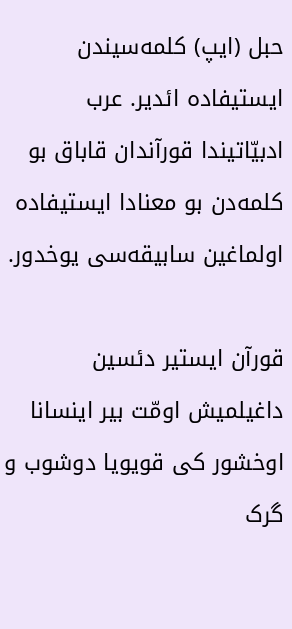حبل (ایپ) کلمه‌سیندن ایستیفاده ائدیر. عرب ادبیّاتیندا قورآندان قاباق بو کلمه‌دن بو معنادا ایستیفاده اولماغین سابیقه‌سی یوخدور.

قورآن ایستیر دئسین داغیلمیش اومّت بیر اینسانا اوخشور کی قویویا دوشوب و گرک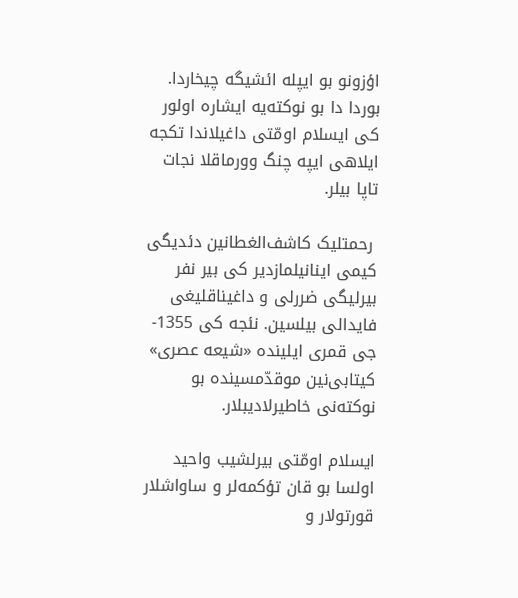اؤزونو بو ایپله ائشیگه چیخاردا. بوردا دا بو نوکته‌یه ایشاره اولور کی ایسلام اومّتی داغیلاندا تکجه ایلاهی ایپه چنگ وورماقلا نجات تاپا بیلر.

 رحمتلیک کاشف‌الغطانین دئدیگی کیمی اینانیلمازدیر کی بیر نفر بیرلیگی ضررلی و داغیناقلیغی فایدالی بیلسین. نئجه کی 1355-جی قمری ایلینده «شیعه عصری» کیتابی‌نین موقدّمسینده بو نوکته‌نی خاطیرلادیبلار.

ایسلام اومّتی بیرلشیب واحید اولسا بو قان تؤکمه‌لر و ساواشلار قورتولار و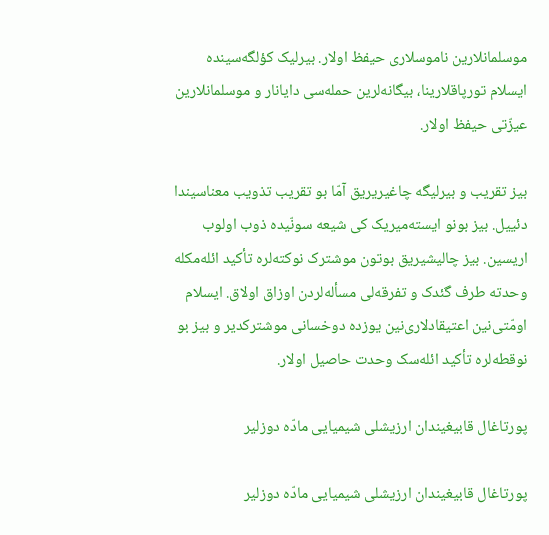موسلمانلارین ناموسلاری حیفظ اولار. بیرلیک کؤلگه‌سینده ایسلام تورپاقلارینا، بیگانه‌لرین حمله‌سی دایانار و موسلمانلارین عیزّتی حیفظ اولار.

بیز تقریب و بیرلیگه چاغیریریق آمّا بو تقریب تذویب معناسیندا دئییل. بیز بونو ایسته‌میریک کی شیعه سونّیده ذوب اولوب اریسین. بیز چالیشیریق بوتون موشترک نوکته‌لره تأکید ائله‌مکله وحدته طرف گئدک و تفرقه‌لی مسأله‌لردن اوزاق اولاق. ایسلام اومّتی‌نین اعتیقادلاری‌نین یوزده دوخسانی موشترکدیر و بیز بو نوقطه‌لره تأکید ائله‌سک وحدت حاصیل اولار.

پورتاغال قابیغیندان ارزیشلی شیمیایی مادّه دوزلیر

پورتاغال قابیغیندان ارزیشلی شیمیایی مادّه دوزلیر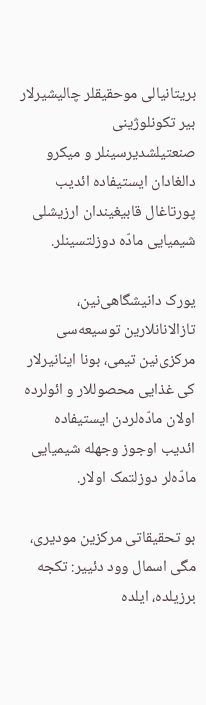بریتانیالی موحقیقلر چالیشیرلار بیر تکونلوژینی صنعتیلشدیرسینلر و میکرو دالغادان ایستیفاده ائدیب پورتاغال قابیغیندان ارزیشلی شیمیایی مادّه دوزلتسینلر.

یورک دانیشگاهی‌نین، تازالانانلارین توسیعه‌سی مرکزی‌نین تیمی، بونا اینانیرلار کی غذایی محصوللار و ائولرده اولان مادّه‌لردن ایستیفاده ائدیب اوجوز وجهله شیمیایی مادّه‌لر دوزلتمک اولار.

بو تحقیقاتی مرکزین مودیری، مگی اسمال وود دئییر: تکجه برزیلده، ایلده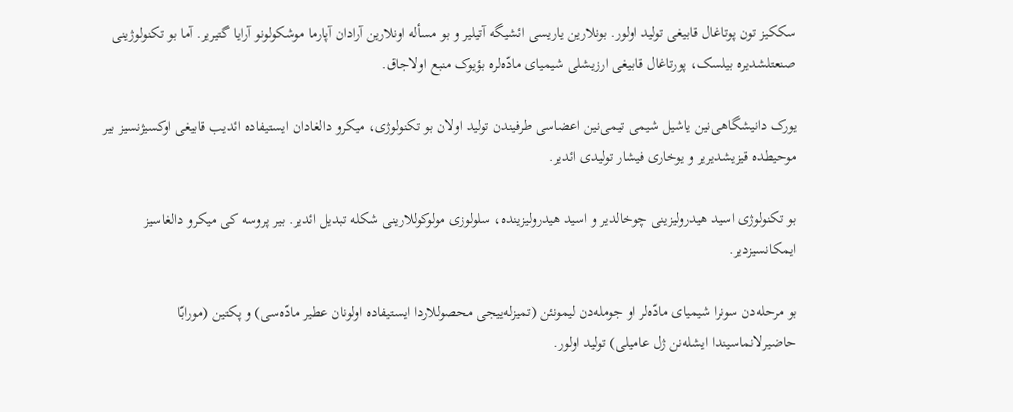سککیز تون پوتاغال قابیغی تولید اولور. بونلارین یاریسی ائشیگه آتیلیر و بو مسأله اونلارین آرادان آپارما موشکولونو آرایا گتیریر. آما بو تکنولوژینی صنعتلشدیره بیلسک، پورتاغال قابیغی ارزیشلی شیمیای مادّه‌لره بؤیوک منبع اولاجاق.

یورک دانیشگاهی‌نین یاشیل شیمی تیمی‌نین اعضاسی طرفیندن تولید اولان بو تکنولوژی، میکرو دالغادان ایستیفاده ائدیب قابیغی اوکسیژنسیز بیر موحیطده قیزیشدیریر و یوخاری فیشار تولیدی ائدیر.

بو تکنولوژی اسید هیدرولیزینی چوخالدیر و اسید هیدرولیزینده، سلولوزی مولوکوللارینی شکله تبدیل ائدیر. بیر پروسه کی میکرو دالغاسیز ایمکانسیزدیر.

بو مرحله‌دن سونرا شیمیای مادّه‌لر او جومله‌دن لیمونئن (تمیزله‌ییجی محصوللاردا ایستیفاده اولونان عطیر مادّه‌سی) و پکتین (مورابّا حاضیرلانماسیندا ایشله‌نن ژل عامیلی) تولید اولور.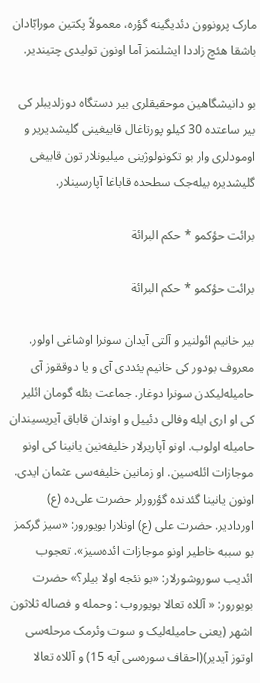مارک پرونوون دئدیگینه گؤره، معمولاً پکتین مورابّادان باشقا هئچ زاددا ایشلنمز آما اونون تولیدی چتیندیر.

بو دانیشگاهین موحقیقلری بیر دستگاه دوزلدیبلر کی بیر ساعتده 30 کیلو پورتاغال قابیغینی گلیشدیریر و اومودلری وار بو تکونولوژینی میلیونلار تون قابیغی گلیشدیره بیله‌جک سطحده قاباغا آپارسینلار.

برائت حؤکمو * حکم البرائة

برائت حؤکمو * حکم البرائة

بیر خانیم ائولنیر و آلتی آیدان سونرا اوشاغی اولور. معروف بودور کی خانیم یئددی آی و یا دوققوز آی حامیله‌لیکدن سونرا دوغار. جماعت بئله گومان ائلیر کی او اری ایله وفالی دئییل و اوندان قاباق آیریسیندان حامیله اولوب. اونو آپاریرلار خلیفه‌نین یانینا کی اونو موجازات ائله‌سین. او زمانین خلیفه‌سی عثمان ایدی. اونون یانینا گئدنده گؤرورلر حضرت علی‌ده (ع) اوردادیر. حضرت علی (ع) اونلارا بویورور: «سیز گرکمز بو سببه خاطیر اونو موجازات ائده‌سیز». تعجوب ائدیب سوروشورلار: «بو نئجه اولا بیلر؟» حضرت بویورور: « آللاه تعالا بویوروب : وحمله و فصاله ثلاثون اشهر (یعنی حامیله‌لیک و سوت وئرمک مرحله‌سی اوتوز آیدیر)(احقاف سوره‌سی آیه 15) و آللاه تعالا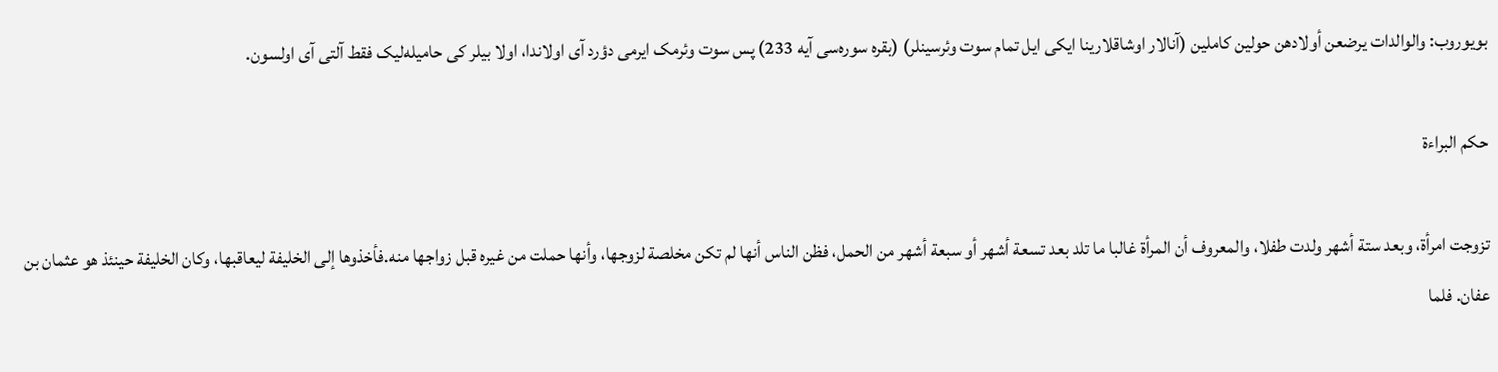بویوروب: والوالدات یرضعن أولادهن حولین کاملین (آنالار اوشاقلارینا ایکی ایل تمام سوت وئرسینلر) (بقره سوره‌سی آیه 233) پس سوت وئرمک ایرمی دؤرد آی اولاندا، اولا بیلر کی حامیله‌لیک فقط آلتی آی اولسون.

حکم البراءة

تزوجت امرأة، وبعد ستة أشهر ولدت طفلا، والمعروف أن المرأة غالبا ما تلد بعد تسعة أشهر أو سبعة أشهر من الحمل، فظن الناس أنها لم تکن مخلصة لزوجها، وأنها حملت من غیره قبل زواجها منه.فأخذوها إلى الخلیفة لیعاقبها، وکان الخلیفة حینئذ هو عثمان بن عفان. فلما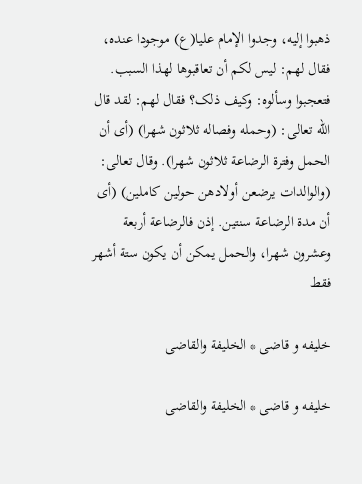ذهبوا إلیه، وجدوا الإمام علیا(ع) موجودا عنده، فقال لهم: لیس لکم أن تعاقبوها لهذا السبب. فتعجبوا وسألوه: وکیف ذلک؟ فقال لهم: لقد قال الله تعالى: (وحمله وفصاله ثلاثون شهرا) (أی أن الحمل وفترة الرضاعة ثلاثون شهرا). وقال تعالى: (والوالدات یرضعن أولادهن حولین کاملین) (أی أن مدة الرضاعة سنتین. إذن فالرضاعة أربعة وعشرون شهرا، والحمل یمکن أن یکون ستة أشهر فقط

خلیفه و قاضی * الخلیفة والقاضی

خلیفه و قاضی * الخلیفة والقاضی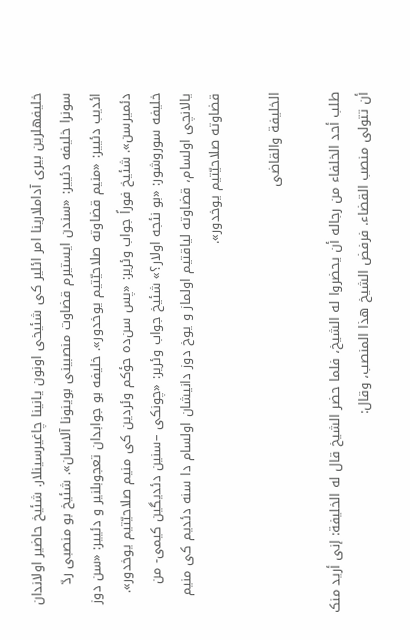خلیفهلرین بیری آداملارینا امر ائلیر کی شئیخی اونون یانینا چاغیرسینلار. شئیخ حاضیر اولاندان سونرا خلیفه دئییر: «سندن ایستیرم قضاوت منصبینی بوینونا آلاسان». شئیخ بو منصبی ردّ ائدیب دئییر: «منیم قضاوته صلاحیّتیم یوخدور». خلیفه بو جوابدان تعجوبلنیر و دئییر: «سن دوز دئمیرسن». شئیخ فوراً جواب وئریر: «پس سن‌‌ده حؤکم وئردین کی منیم صلاحیّتیم یوخدور». خلیفه سوروشور: «بو نئجه اولار؟» شئیخ جواب وئریر: «چونکی –سنین دئدیگین کیمی- من یالانچی اولسام، قضاوته لیاقتیم اولماز و یوخ دوز دانیشان اولسام دا سنه دئدیم کی منیم قضاوته صلاحیّتیم یوخدور».

الخلیفة والقاضی

طلب أحد الخلفاء من رجاله أن یحضروا له الشیخ، فلما حضر الشیخ قال له الخلیفة: إنی أرید منک أن تتولى منصب القضاء. فرفض الشیخ هذا المنصب، وقال: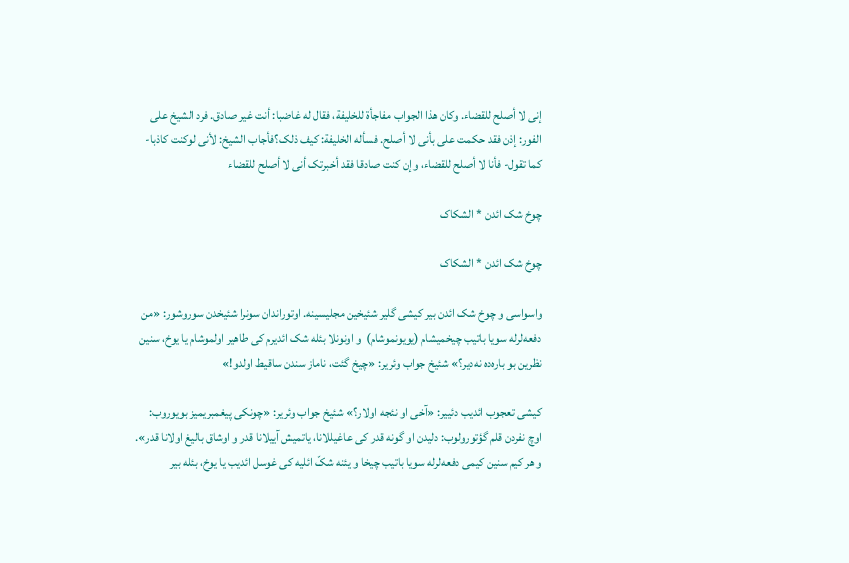إنی لا أصلح للقضاء. وکان هذا الجواب مفاجأة للخلیفة، فقال له غاضبا: أنت غیر صادق. فرد الشیخ على الفور: إذن فقد حکمت علی بأنی لا أصلح. فسأله الخلیفة: کیف ذلک؟فأجاب الشیخ: لأنی لوکنت کاذبا- کما تقول- فأنا لا أصلح للقضاء، وإن کنت صادقا فقد أخبرتک أنی لا أصلح للقضاء

چوخ شک ائدن * الشکاک

چوخ شک ائدن * الشکاک

واسواسی و چوخ شک ائدن بیر کیشی گلیر شئیخین مجلیسینه. اوتوراندان سونرا شئیخدن سوروشور: «من دفعه‌لرله سویا باتیب چیخمیشام (یویونموشام)  و اونونلا بئله شک ائدیرم کی طاهیر اولموشام یا یوخ، سنین نظرین بو باره‌ده نه‌دیر؟» شئیخ جواب وئریر: «چیخ گئت، ناماز سندن ساقیط اولدو!»

کیشی تعجوب ائدیب دئییر: «آخی او نئجه اولار؟» شئیخ جواب وئریر: «چونکی پیغمبریمیز بویوروب: اوچ نفردن قلم گؤتورولوب: دلیدن او گونه قدر کی عاغیللانا، یاتمیش آییلانا قدر و اوشاق بالیغ اولانا قدر». و هر کیم سنین کیمی دفعه‌لرله سویا باتیب چیخا و یئنه شکّ ائلیه کی غوسل ائدیب یا یوخ، بئله بیر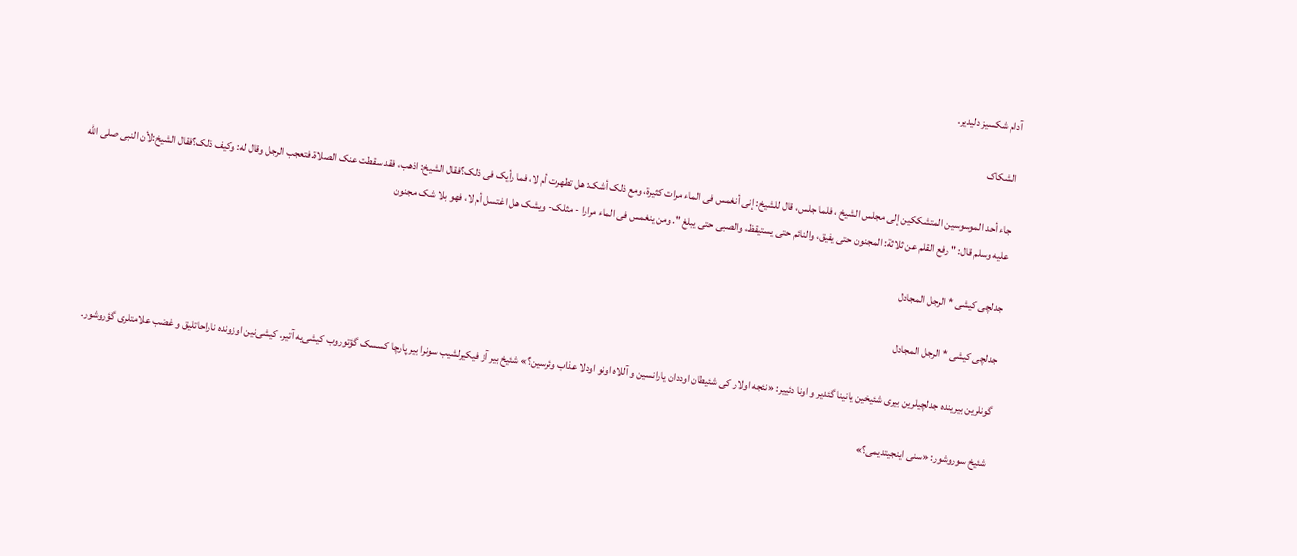آدام شکسیز دلیدیر.

الشکاک

جاء أحد الموسوسین المتشککین إلى مجلس الشیخ ، فلما جلس، قال للشیخ: إنی أنغمس فی الماء مرات کثیرة، ومع ذلک أشک: هل تطهرت أم لا، فما رأیک فی ذلک؟فقال الشیخ: اذهب، فقد سقطت عنک الصلاة.فتعجب الرجل وقال له: وکیف ذلک؟فقال الشیخ:لأن النبی صلى الله علیه وسلم قال: " رفع القلم عن ثلاثة: المجنون حتى یفیق، والنائم حتى یستیقظ، والصبی حتى یبلغ ". ومن ینغمس فی الماء مرارا - مثلک- ویشک هل اغتسل أم لا، فهو بلا شک مجنون

جدلچی کیشی * الرجل المجادل

جدلچی کیشی * الرجل المجادل

گونلرین بیرینده جدلچیلرین بیری شئیخین یانینا گئدیر و اونا دئییر: «نئجه اولار کی شئیطان اوددان یارانسین و آللاه اونو اودلا عذاب وئرسین؟» شئیخ بیر آز فیکیرلشیب سونرا بیر پارچا کسسک گؤتوروب کیشی‌یه آتیر. کیشی‌نین اوزونده ناراحاتلیق و غضب علامتلری گؤروشور.

شئیخ سوروشور: «سنی اینجیتدیمی؟»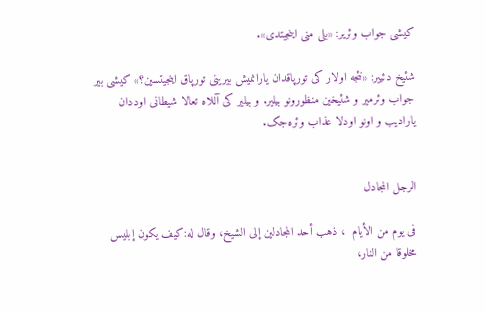کیشی جواب وئریر: «بلی منی اینجیتدی».

شئیخ دئییر: «نئجه اولار کی تورپاقدان یارانمیش بیرینی تورپاق اینجیتسین؟» کیشی بیر جواب وئرمیر و شئیخین منظورونو بیلیر. و بیلیر کی آللاه تعالا شیطانی اوددان یارادیب و اونو اودلا عذاب وئره‌جک.


الرجل المجادل

فی یوم من الأیام  ، ذهب أحد المجادلین إلى الشیخ، وقال له:کیف یکون إبلیس مخلوقا من النار،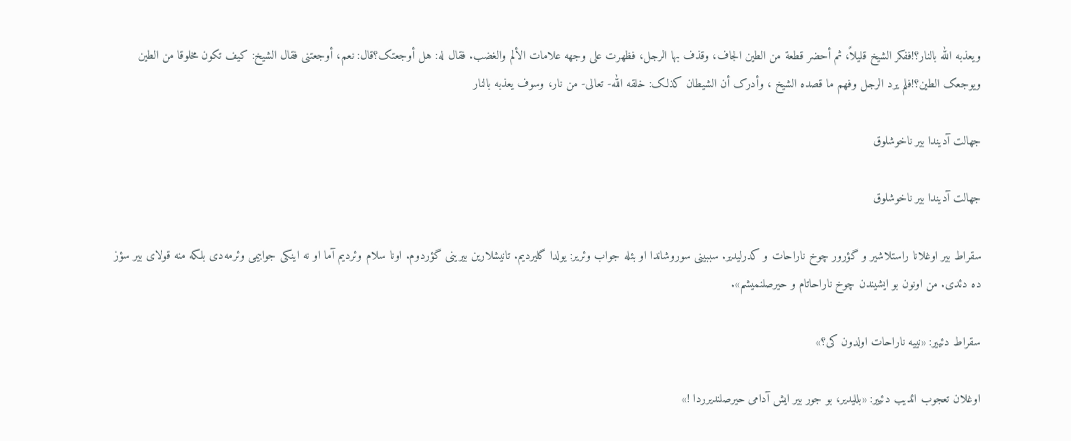ویعذبه الله بالنار؟!ففکر الشیخ قلیلاً، ثم أحضر قطعة من الطین الجاف، وقذف بها الرجل، فظهرت على وجهه علامات الألم والغضب. فقال له: هل أوجعتک؟قال: نعم، أوجعتنی فقال الشیخ: کیف تکون مخلوقا من الطین ویوجعک الطین؟!فلم یرد الرجل وفهم ما قصده الشیخ ، وأدرک أن الشیطان کذلک: خلقه الله- تعالى- من نار، وسوف یعذبه بالنار

جهالت آدیندا بیر ناخوشلوق

جهالت آدیندا بیر ناخوشلوق

سقراط بیر اوغلانا راستلاشیر و گؤرور چوخ ناراحات و کدرلیدیر. سببینی سوروشاندا او بئله جواب وئریر: یولدا گلیردیم. تانیشلارین بیرینی گؤردوم. اونا سلام وئردیم آما او نه اینکی جوابیمی وئرمه‌دی بلکه منه قولای بیر سؤز ده دئدی. من اونون بو ایشیندن چوخ ناراحاتام و حیرصلنمیشم».

سقراط دئییر: «نییه ناراحات اولدون کی؟»

اوغلان تعجوب ائدیب دئییر: «بللیدیر، بو جور بیر ایش آدامی حیرصلندیرردا !»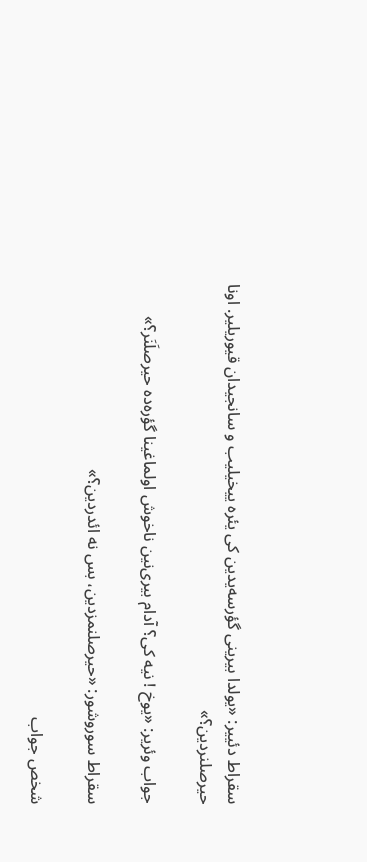سقراط دئییر: «یولدا بیرینی گؤرسه‌یدین کی یئره ییخیلیب و سانجیدان قیوریلیر. اونا حیرصلنردین؟»

جواب وئریر: «یوخ ! نیه کی؟ آدام بیری‌نین ناخوش اولماغینا گؤره‌ده حیرصلَنَر؟»

سقراط سوروشور: «حیرصلنمزدین، بس نه ائدردین؟»

شخص جواب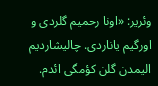وئریر: «اونا رحمیم گلردی و اورگیم یاناردی. چالیشاردیم الیمدن گلن کؤمگی ائدم.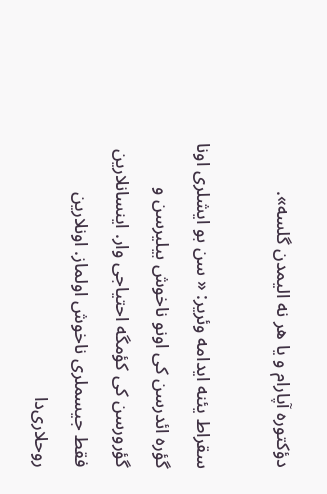دؤکتوره آپارام و یا هر نه الیمدن گلسه».

سقراط یئنه ایدامه وئریر: « سن بو ایشلری اونا گؤره ائدرسن کی اونو ناخوش بیلیرسن و گؤرورسن کی کؤمگه احتیاجی وار. اینسانلارین فقط جیسملری ناخوش اولماز. اونلارین روحلاری‌دا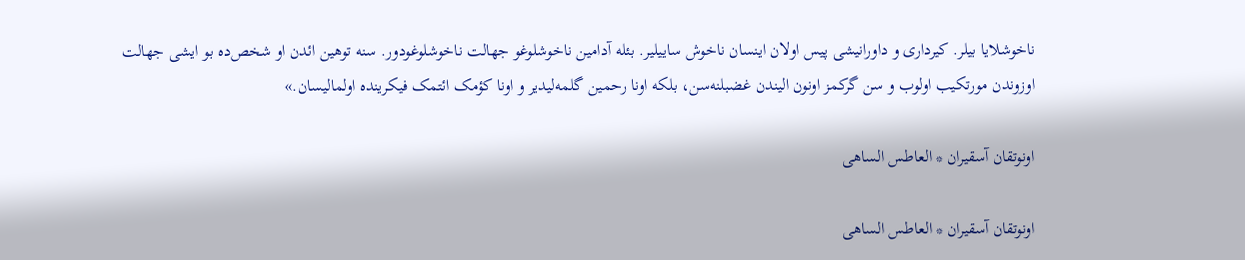ناخوشلایا بیلر. کیرداری و داورانیشی پیس اولان اینسان ناخوش ساییلیر. بئله آدامین ناخوشلوغو جهالت ناخوشلوغودور. سنه توهین ائدن او شخص‌ده بو ایشی جهالت اوزوندن مورتکیب اولوب و سن گرکمز اونون الیندن غضبلنه‌‌سن، بلکه اونا رحمین گلمه‌لیدیر و اونا کؤمک ائتمک فیکرینده اولمالیسان.»

اونوتقان آسقیران * العاطس الساهی

اونوتقان آسقیران * العاطس الساهی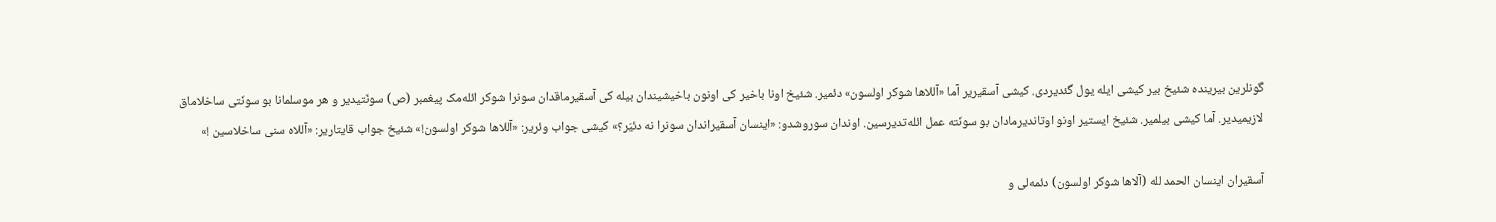گونلرین بیرینده شئیخ بیر کیشی ایله یول گئدیردی. کیشی آسقیریر آما «آللاها شوکر اولسون» دئمیر. شئیخ اونا باخیر کی اونون باخیشیندان بیله کی آسقیرماقدان سونرا شوکر ائله‌مک پیغمبر (ص) سونّتیدیر و هر موسلمانا بو سونّتی ساخلاماق لازیمیدیر. آما کیشی بیلمیر. شئیخ ایستیر اونو اوتاندیرمادان بو سونّته عمل ائله‌تدیرسین. اوندان سوروشدو: «اینسان آسقیراندان سونرا نه دئیَر؟» کیشی جواب وئریر: «آللاها شوکر اولسون!» شئیخ جواب قایتاریر: «آللاه سنی ساخلاسین !»

آسقیران اینسان الحمد لله (آلاها شوکر اولسون) دئمه‌لی و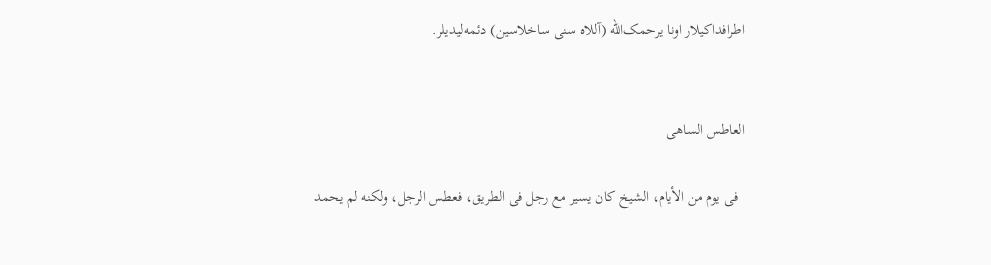اطرافداکیلار اونا یرحمک‌الله (آللاه سنی ساخلاسین) دئمه‌لیدیلر.


العاطس الساهی

  فی یوم من الأیام، الشیخ کان یسیر مع رجل فی الطریق، فعطس الرجل، ولکنه لم یحمد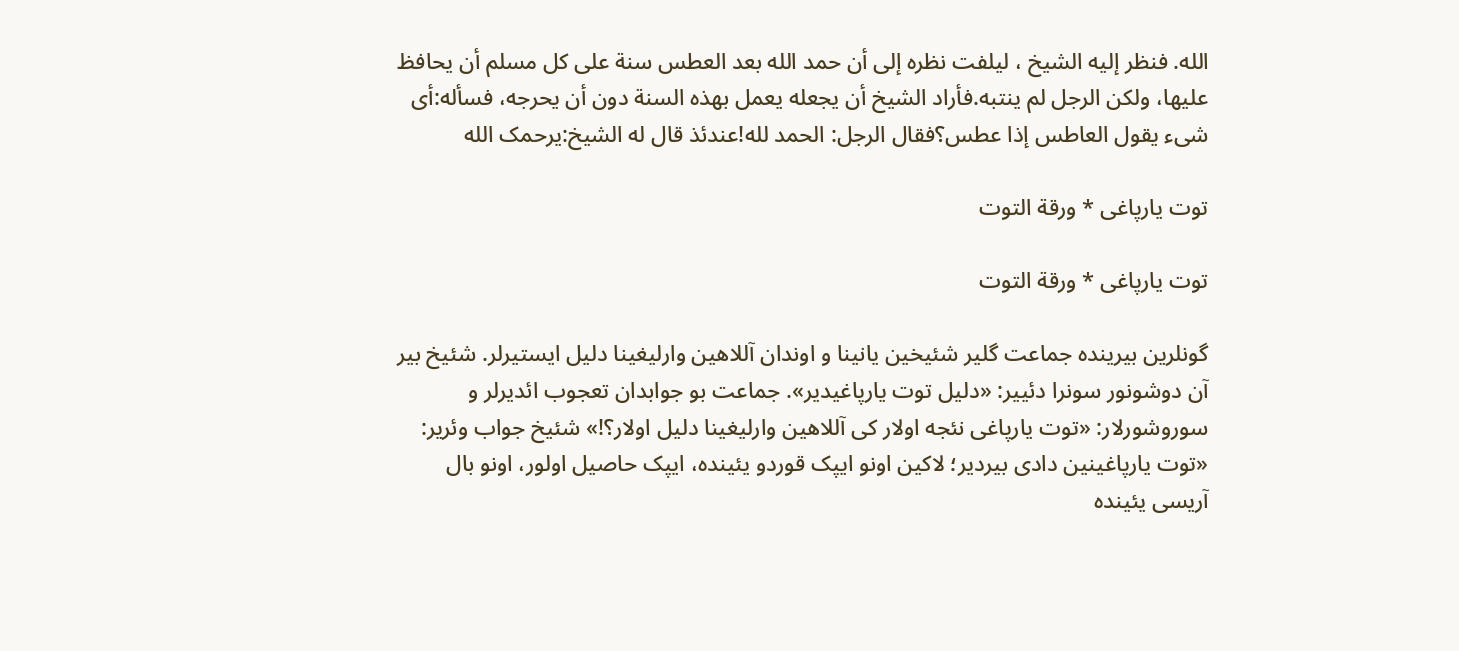الله. فنظر إلیه الشیخ ، لیلفت نظره إلى أن حمد الله بعد العطس سنة على کل مسلم أن یحافظ علیها، ولکن الرجل لم ینتبه.فأراد الشیخ أن یجعله یعمل بهذه السنة دون أن یحرجه، فسأله:أی شىء یقول العاطس إذا عطس؟فقال الرجل: الحمد لله!عندئذ قال له الشیخ:یرحمک الله

توت یارپاغی * ورقة التوت

توت یارپاغی * ورقة التوت

گونلرین بیرینده جماعت گلیر شئیخین یانینا و اوندان آللاهین وارلیغینا دلیل ایستیرلر. شئیخ بیر آن دوشونور سونرا دئییر: «دلیل توت یارپاغیدیر». جماعت بو جوابدان تعجوب ائدیرلر و سوروشورلار: «توت یارپاغی نئجه اولار کی آللاهین وارلیغینا دلیل اولار؟!» شئیخ جواب وئریر: «توت یارپاغینین دادی بیردیر؛ لاکین اونو ایپک قوردو یئینده، ایپک حاصیل اولور، اونو بال آریسی یئینده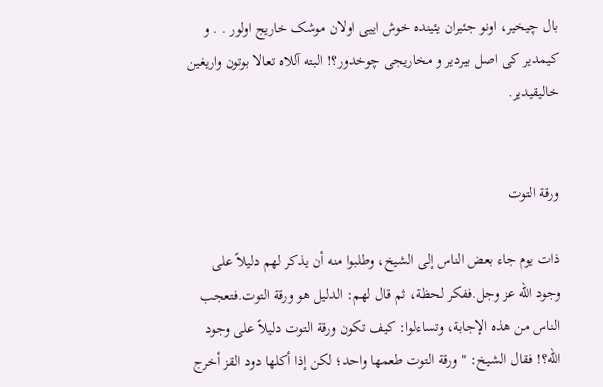بال چیخیر، اونو جئیران یئینده خوش اییی اولان موشک خاریج اولور . . و کیمدیر کی اصل بیردیر و مخاریجی چوخدور؟! البته آللاه تعالا بوتون واریغین خالیقیدیر.


ورقة التوت

ذات یوم جاء بعض الناس إلى الشیخ، وطلبوا منه أن یذکر لهم دلیلاً على وجود الله عز وجل.ففکر لحظة، ثم قال لهم: الدلیل هو ورقة التوت.فتعجب الناس من هذه الإجابة، وتساءلوا: کیف تکون ورقة التوت دلیلاً على وجود الله؟! فقال الشیخ: "ورقة التوت طعمها واحد؛ لکن إذا أکلها دود القز أخرج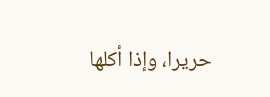حریرا، وإذا أکلها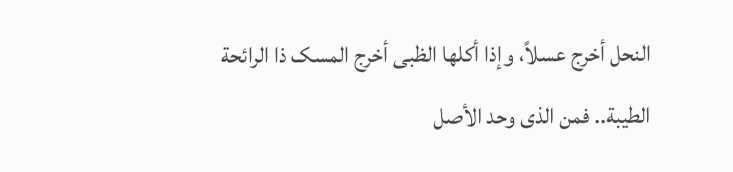النحل أخرج عسلاً، وإذا أکلها الظبی أخرج المسک ذا الرائحة الطیبة.. فمن الذی وحد الأصل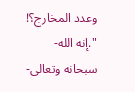وعدد المخارج؟! ".إنه الله- سبحانه وتعالى-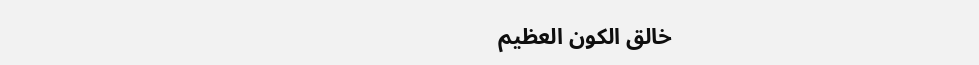خالق الکون العظیم